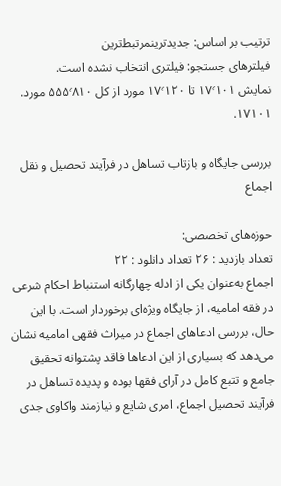ترتیب بر اساس: جدیدترینمرتبط‌ترین
فیلترهای جستجو: فیلتری انتخاب نشده است.
نمایش ۱۷٬۱۰۱ تا ۱۷٬۱۲۰ مورد از کل ۵۵۵٬۸۱۰ مورد.
۱۷۱۰۱.

بررسی جایگاه و بازتاب تساهل در فرآیند تحصیل و نقل اجماع

حوزه‌های تخصصی:
تعداد بازدید : ۲۶ تعداد دانلود : ۲۲
اجماع به‌عنوان یکی از ادله چهارگانه استنباط احکام شرعی در فقه امامیه، از جایگاه ویژه‌ای برخوردار است. با این حال، بررسی ادعاهای اجماع در میراث فقهی امامیه نشان می‌دهد که بسیاری از این ادعاها فاقد پشتوانه تحقیق جامع و تتبع کامل در آرای فقها بوده و پدیده تساهل در فرآیند تحصیل اجماع، امری شایع و نیازمند واکاوی جدی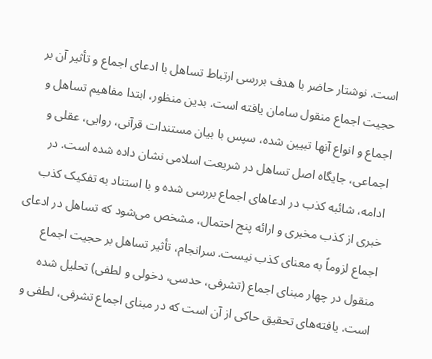است. نوشتار حاضر با هدف بررسی ارتباط تساهل با ادعای اجماع و تأثیر آن بر حجیت اجماع منقول سامان یافته است. بدین منظور، ابتدا مفاهیم تساهل و اجماع و انواع آنها تبیین شده، سپس با بیان مستندات قرآنی، روایی، عقلی و اجماعی، جایگاه اصل تساهل در شریعت اسلامی نشان داده شده است. در ادامه، شائبه کذب در ادعاهای اجماع بررسی شده و با استناد به تفکیک کذب خبری از کذب مخبری و ارائه پنج احتمال، مشخص می‌شود که تساهل در ادعای اجماع لزوماً به معنای کذب نیست. سرانجام، تأثیر تساهل بر حجیت اجماع منقول در چهار مبنای اجماع (تشرفی، حدسی، دخولی و لطفی) تحلیل شده است. یافته‌های تحقیق حاکی از آن است که در مبنای اجماع تشرفی، لطفی و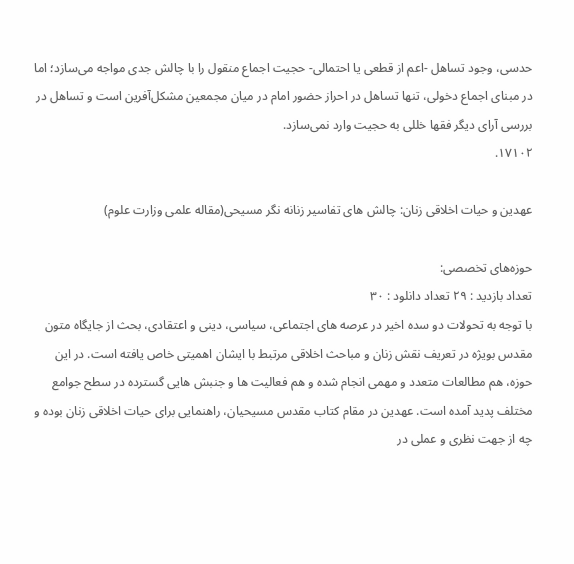حدسی، وجود تساهل -اعم از قطعی یا احتمالی- حجیت اجماع منقول را با چالش جدی مواجه می‌سازد؛ اما در مبنای اجماع دخولی، تنها تساهل در احراز حضور امام در میان مجمعین مشکل‌آفرین است و تساهل در بررسی آرای دیگر فقها خللی به حجیت وارد نمی‌سازد.
۱۷۱۰۲.

عهدین و حیات اخلاقی زنان: چالش های تفاسیر زنانه نگر مسیحی(مقاله علمی وزارت علوم)

حوزه‌های تخصصی:
تعداد بازدید : ۲۹ تعداد دانلود : ۳۰
با توجه به تحولات دو سده اخیر در عرصه های اجتماعی، سیاسی، دینی و اعتقادی، بحث از جایگاه متون مقدس بویژه در تعریف نقش زنان و مباحث اخلاقی مرتبط با ایشان اهمیتی خاص یافته است. در این حوزه، هم مطالعات متعدد و مهمی انجام شده و هم فعالیت ها و جنبش هایی گسترده در سطح جوامع مختلف پدید آمده است. عهدین در مقام کتاب مقدس مسیحیان، راهنمایی برای حیات اخلاقی زنان بوده و چه از جهت نظری و عملی در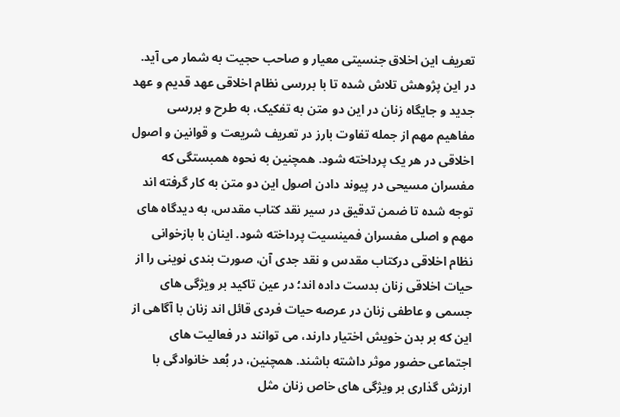تعریف این اخلاق جنسیتی معیار و صاحب حجیت به شمار می آید. در این پژوهش تلاش شده تا با بررسی نظام اخلاقی عهد قدیم و عهد جدید و جایگاه زنان در این دو متن به تفکیک، به طرح و بررسی مفاهیم مهم از جمله تفاوت بارز در تعریف شریعت و قوانین و اصول اخلاقی در هر یک پرداخته شود. همچنین به نحوه همبستگی که مفسران مسیحی در پیوند دادن اصول این دو متن به کار گرفته اند توجه شده تا ضمن تدقیق در سیر نقد کتاب مقدس، به دیدگاه های مهم و اصلی مفسران فمینسیت پرداخته شود. اینان با بازخوانی نظام اخلاقی درکتاب مقدس و نقد جدی آن، صورت بندی نوینی را از حیات اخلاقی زنان بدست داده اند؛ در عین تاکید بر ویژگی های جسمی و عاطفی زنان در عرصه حیات فردی قائل اند زنان با آگاهی از این که بر بدن خویش اختیار دارند، می توانند در فعالیت های اجتماعی حضور موثر داشته باشند. همچنین، در بُعد خانوادگی با ارزش گذاری بر ویژگی های خاص زنان مثل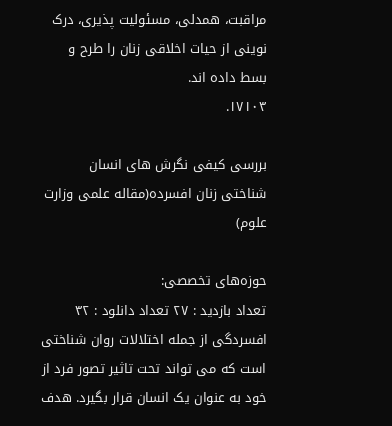مراقبت، همدلی، مسئولیت پذیری، درک نوینی از حیات اخلاقی زنان را طرح و بسط داده اند.
۱۷۱۰۳.

بررسی کیفی نگرش های انسان شناختی زنان افسرده(مقاله علمی وزارت علوم)

حوزه‌های تخصصی:
تعداد بازدید : ۲۷ تعداد دانلود : ۳۲
افسردگی از جمله اختلالات روان شناختی است که می تواند تحت تاثیر تصور فرد از خود به عنوان یک انسان قرار بگیرد. هدف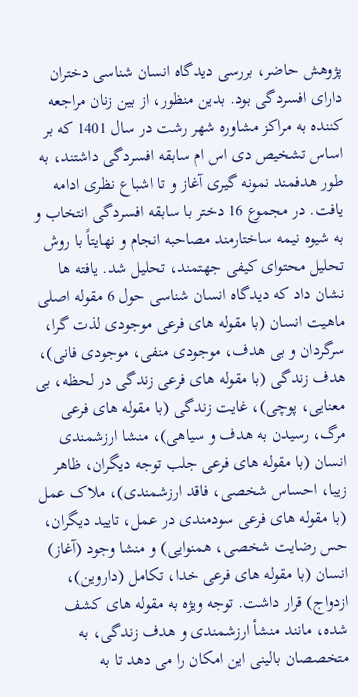پژوهش حاضر، بررسی دیدگاه انسان شناسی دختران دارای افسردگی بود. بدین منظور، از بین زنان مراجعه کننده به مراکز مشاوره شهر رشت در سال 1401 که بر اساس تشخیص دی اس ام سابقه افسردگی داشتند، به طور هدفمند نمونه گیری آغاز و تا اشباع نظری ادامه یافت. در مجموع 16 دختر با سابقه افسردگی انتخاب و به شیوه نیمه ساختارمند مصاحبه انجام و نهایتاً با روش تحلیل محتوای کیفی جهتمند، تحلیل شد. یافته ها نشان داد که دیدگاه انسان شناسی حول 6 مقوله اصلی ماهیت انسان (با مقوله های فرعی موجودی لذت گرا، سرگردان و بی هدف، موجودی منفی، موجودی فانی)، هدف زندگی (با مقوله های فرعی زندگی در لحظه، بی معنایی، پوچی)، غایت زندگی (با مقوله های فرعی مرگ، رسیدن به هدف و سیاهی)، منشا ارزشمندی انسان (با مقوله های فرعی جلب توجه دیگران، ظاهر زیبا، احساس شخصی، فاقد ارزشمندی)، ملاک عمل (با مقوله های فرعی سودمندی در عمل، تایید دیگران، حس رضایت شخصی، همنوایی) و منشا وجود (آغاز) انسان (با مقوله های فرعی خدا، تکامل (داروین)، ازدواج) قرار داشت. توجه ویژه به مقوله های کشف شده، مانند منشأ ارزشمندی و هدف زندگی، به متخصصان بالینی این امکان را می دهد تا به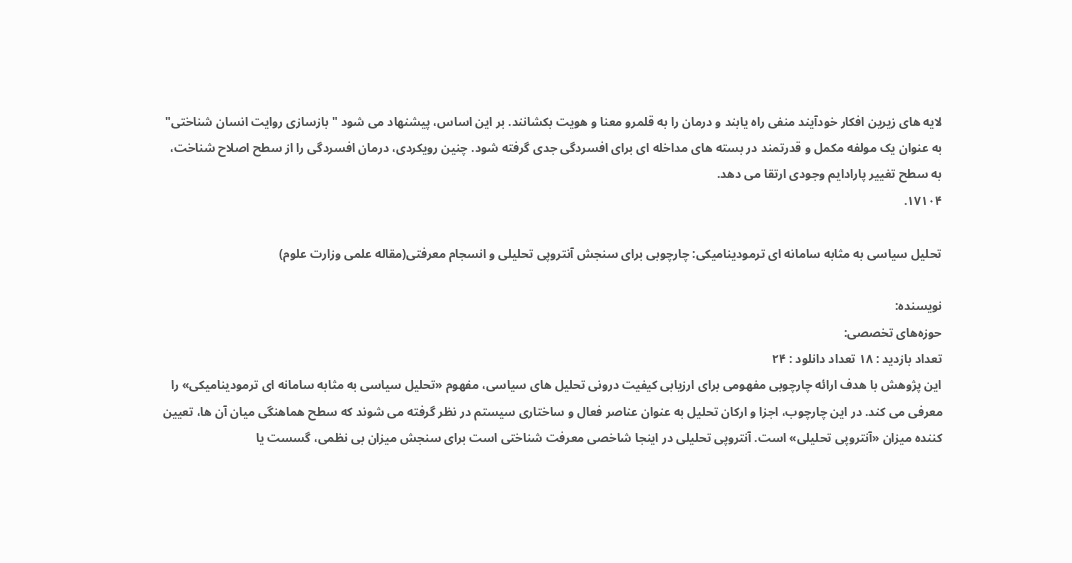لایه های زیرین افکار خودآیند منفی راه یابند و درمان را به قلمرو معنا و هویت بکشانند. بر این اساس، پیشنهاد می شود "بازسازی روایت انسان شناختی" به عنوان یک مولفه مکمل و قدرتمند در بسته های مداخله ای برای افسردگی جدی گرفته شود. چنین رویکردی، درمان افسردگی را از سطح اصلاح شناخت، به سطح تغییر پارادایم وجودی ارتقا می دهد.
۱۷۱۰۴.

تحلیل سیاسی به مثابه سامانه ای ترمودینامیکی: چارچوبی برای سنجش آنتروپی تحلیلی و انسجام معرفتی(مقاله علمی وزارت علوم)

نویسنده:
حوزه‌های تخصصی:
تعداد بازدید : ۱۸ تعداد دانلود : ۲۴
این پژوهش با هدف ارائه چارچوبی مفهومی برای ارزیابی کیفیت درونی تحلیل های سیاسی، مفهوم «تحلیل سیاسی به مثابه سامانه ای ترمودینامیکی» را معرفی می کند. در این چارچوب، اجزا و ارکان تحلیل به عنوان عناصر فعال و ساختاری سیستم در نظر گرفته می شوند که سطح هماهنگی میان آن ها، تعیین کننده میزان «آنتروپی تحلیلی» است. آنتروپی تحلیلی در اینجا شاخصی معرفت شناختی است برای سنجش میزان بی نظمی، گسست یا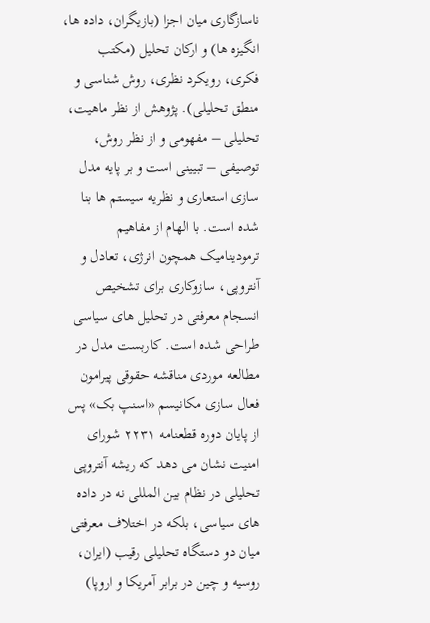ناسازگاری میان اجزا (بازیگران، داده ها، انگیزه ها) و ارکان تحلیل (مکتب فکری، رویکرد نظری، روش شناسی و منطق تحلیلی). پژوهش از نظر ماهیت، تحلیلی – مفهومی و از نظر روش، توصیفی – تبیینی است و بر پایه مدل سازی استعاری و نظریه سیستم ها بنا شده است. با الهام از مفاهیم ترمودینامیک همچون انرژی، تعادل و آنتروپی، سازوکاری برای تشخیص انسجام معرفتی در تحلیل های سیاسی طراحی شده است. کاربست مدل در مطالعه موردی مناقشه حقوقی پیرامون فعال سازی مکانیسم «اسنپ بک» پس از پایان دوره قطعنامه ۲۲۳۱ شورای امنیت نشان می دهد که ریشه آنتروپی تحلیلی در نظام بین المللی نه در داده های سیاسی، بلکه در اختلاف معرفتی میان دو دستگاه تحلیلی رقیب (ایران، روسیه و چین در برابر آمریکا و اروپا)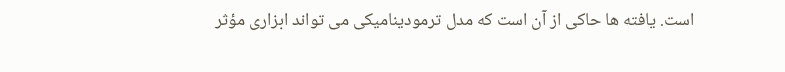است. یافته ها حاکی از آن است که مدل ترمودینامیکی می تواند ابزاری مؤثر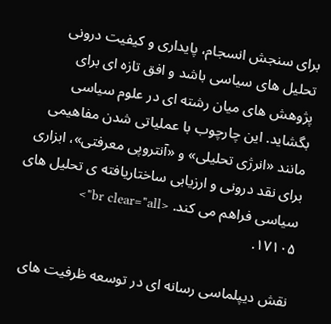برای سنجش انسجام، پایداری و کیفیت درونی تحلیل های سیاسی باشد و افق تازه ای برای پژوهش های میان رشته ای در علوم سیاسی بگشاید. این چارچوب با عملیاتی شدن مفاهیمی مانند «انرژی تحلیلی» و «آنتروپی معرفتی»، ابزاری برای نقد درونی و ارزیابی ساختاریافته ی تحلیل های سیاسی فراهم می کند. <br clear="all">
۱۷۱۰۵.

نقش دیپلماسی رسانه ای در توسعه ظرفیت های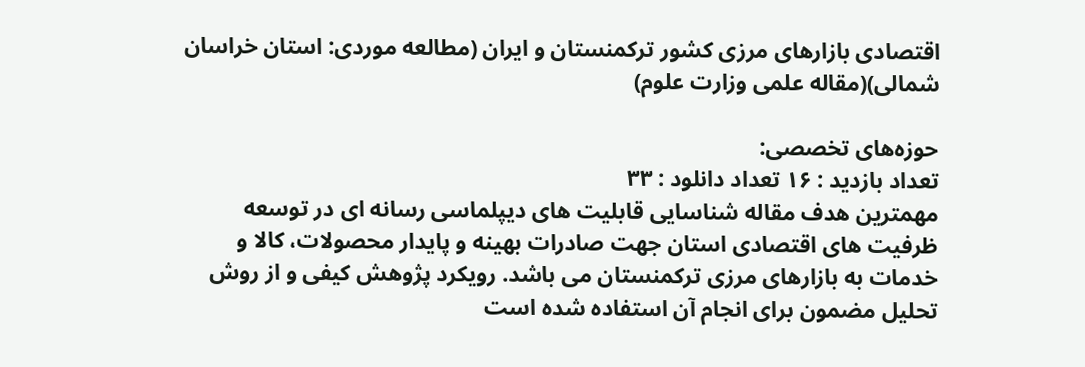اقتصادی بازارهای مرزی کشور ترکمنستان و ایران (مطالعه موردی: استان خراسان شمالی)(مقاله علمی وزارت علوم)

حوزه‌های تخصصی:
تعداد بازدید : ۱۶ تعداد دانلود : ۳۳
مهمترین هدف مقاله شناسایی قابلیت های دیپلماسی رسانه ای در توسعه ظرفیت های اقتصادی استان جهت صادرات بهینه و پایدار محصولات، کالا و خدمات به بازارهای مرزی ترکمنستان می باشد. رویکرد پژوهش کیفی و از روش تحلیل مضمون برای انجام آن استفاده شده است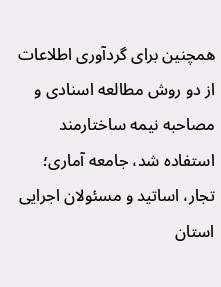همچنین برای گردآوری اطلاعات از دو روش مطالعه اسنادی و مصاحبه نیمه ساختارمند استفاده شد، جامعه آماری؛ تجار، اساتید و مسئولان اجرایی استان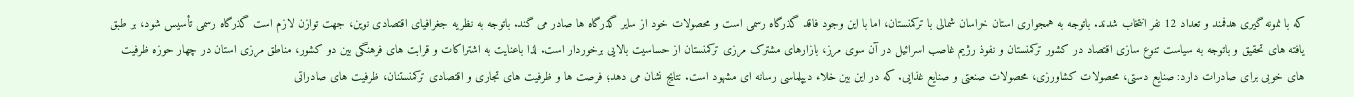که با نمونه گیری هدفمند و تعداد 12 نفر انتخاب شدند. باتوجه به همجواری استان خراسان شمالی با ترکمنستان، اما با این وجود فاقد گذرگاه رسمی است و محصولات خود از سایر گذرگاه ها صادر می گند. باتوجه به نظریه جغرافیای اقتصادی نوین، جهت توازن لازم است گذرگاه رسمی تأسیس شود، بر طبق یافته های تحقیق و باتوجه به سیاست تنوع سازی اقتصاد در کشور ترکمنستان و نفوذ رژیم غاصب اسرائیل در آن سوی مرز، بازارهای مشترک مرزی ترکمنستان از حساسیت بالایی برخوردار است. لذا باعنایت به اشتراکات و قرابت های فرهنگی بین دو کشور، مناطق مرزی استان در چهار حوزه ظرفیت های خوبی برای صادرات دارد: صنایع دستی، محصولات کشاورزی، محصولات صنعتی و صنایع غذایی. که در این بین خلاء دیپلماسی رسانه ای مشهود است. نتایج نشان می دهد؛ فرصت ها و ظرفیت های تجاری و اقتصادی ترکمنستنان، ظرفیت های صادراتی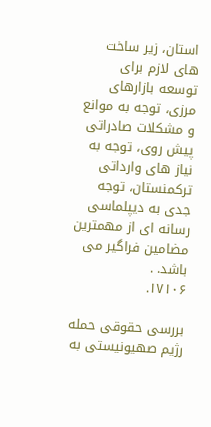استان، زیر ساخت های لازم برای توسعه بازارهای مرزی، توجه به موانع و مشکلات صادراتی پیش روی، توجه به نیاز های وارداتی ترکمنستان، توجه جدی به دیپلماسی رسانه ای از مهمترین مضامین فراگیر می باشد. .
۱۷۱۰۶.

بررسی حقوقی حمله رژیم صهیونیستی به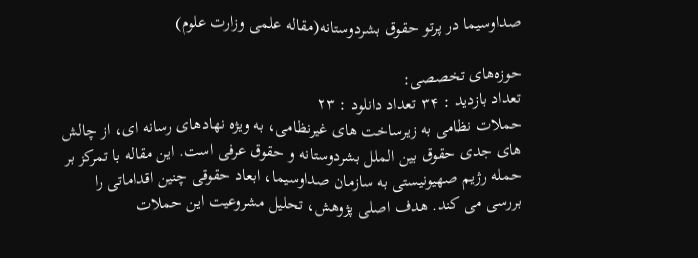صداوسیما در پرتو حقوق بشردوستانه(مقاله علمی وزارت علوم)

حوزه‌های تخصصی:
تعداد بازدید : ۳۴ تعداد دانلود : ۲۳
حملات نظامی به زیرساخت های غیرنظامی، به ویژه نهادهای رسانه ای، از چالش های جدی حقوق بین الملل بشردوستانه و حقوق عرفی است. این مقاله با تمرکز بر حمله رژیم صهیونیستی به سازمان صداوسیما، ابعاد حقوقی چنین اقداماتی را بررسی می کند. هدف اصلی پژوهش، تحلیل مشروعیت این حملات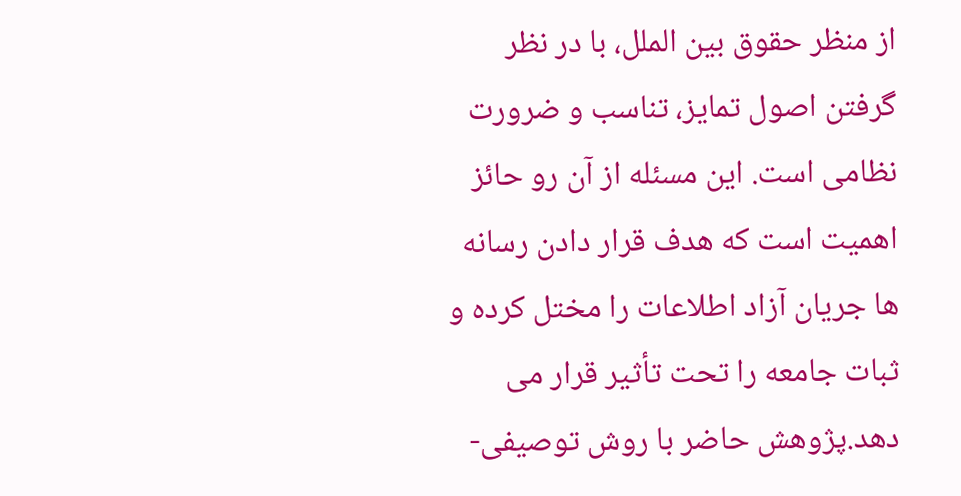از منظر حقوق بین الملل، با در نظر گرفتن اصول تمایز، تناسب و ضرورت نظامی است. این مسئله از آن رو حائز اهمیت است که هدف قرار دادن رسانه ها جریان آزاد اطلاعات را مختل کرده و ثبات جامعه را تحت تأثیر قرار می دهد.پژوهش حاضر با روش توصیفی-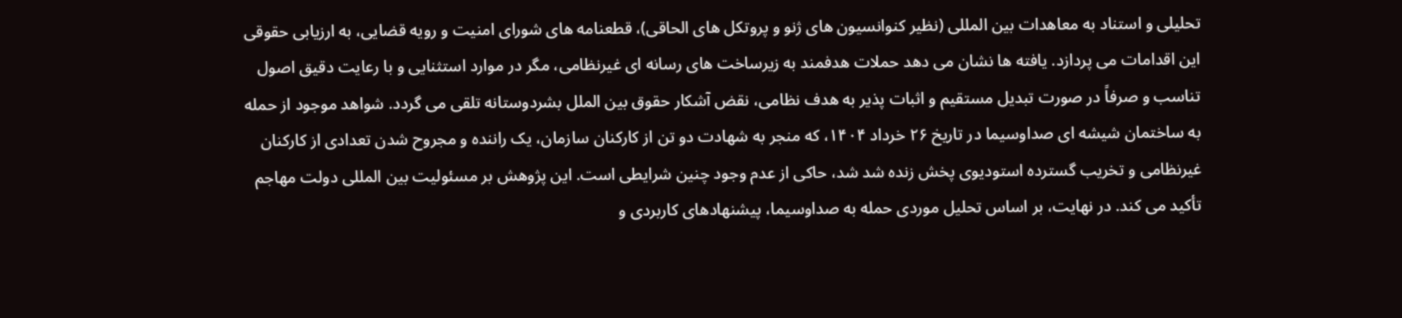تحلیلی و استناد به معاهدات بین المللی (نظیر کنوانسیون های ژنو و پروتکل های الحاقی)، قطعنامه های شورای امنیت و رویه قضایی، به ارزیابی حقوقی این اقدامات می پردازد. یافته ها نشان می دهد حملات هدفمند به زیرساخت های رسانه ای غیرنظامی، مگر در موارد استثنایی و با رعایت دقیق اصول تناسب و صرفاً در صورت تبدیل مستقیم و اثبات پذیر به هدف نظامی، نقض آشکار حقوق بین الملل بشردوستانه تلقی می گردد. شواهد موجود از حمله به ساختمان شیشه ای صداوسیما در تاریخ ۲۶ خرداد ۱۴۰۴، که منجر به شهادت دو تن از کارکنان سازمان، یک راننده و مجروح شدن تعدادی از کارکنان غیرنظامی و تخریب گسترده استودیوی پخش زنده شد شد، حاکی از عدم وجود چنین شرایطی است. این پژوهش بر مسئولیت بین المللی دولت مهاجم تأکید می کند. در نهایت، بر اساس تحلیل موردی حمله به صداوسیما، پیشنهادهای کاربردی و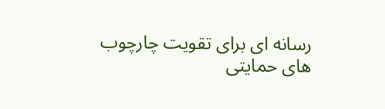رسانه ای برای تقویت چارچوب های حمایتی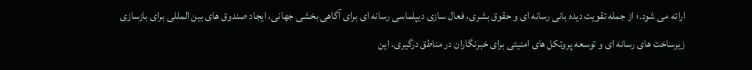ارائه می شود.؛ از جمله تقویت دیده بانی رسانه ای و حقوق بشری، فعال سازی دیپلماسی رسانه ای برای آگاهی بخشی جهانی، ایجاد صندوق های بین المللی برای بازسازی زیرساخت های رسانه ای و توسعه پروتکل های امنیتی برای خبرنگاران در مناطق درگیری. این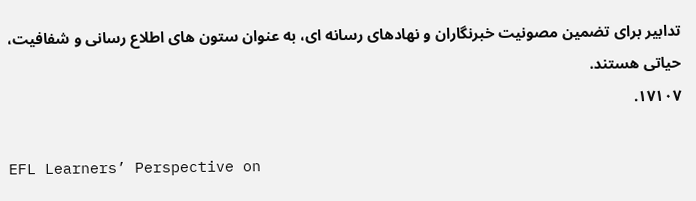تدابیر برای تضمین مصونیت خبرنگاران و نهادهای رسانه ای، به عنوان ستون های اطلاع رسانی و شفافیت، حیاتی هستند.
۱۷۱۰۷.

EFL Learners’ Perspective on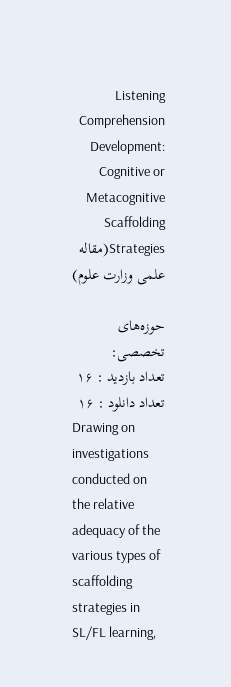Listening Comprehension Development: Cognitive or Metacognitive Scaffolding Strategies(مقاله علمی وزارت علوم)

حوزه‌های تخصصی:
تعداد بازدید : ۱۶ تعداد دانلود : ۱۶
Drawing on investigations conducted on the relative adequacy of the various types of scaffolding strategies in SL/FL learning,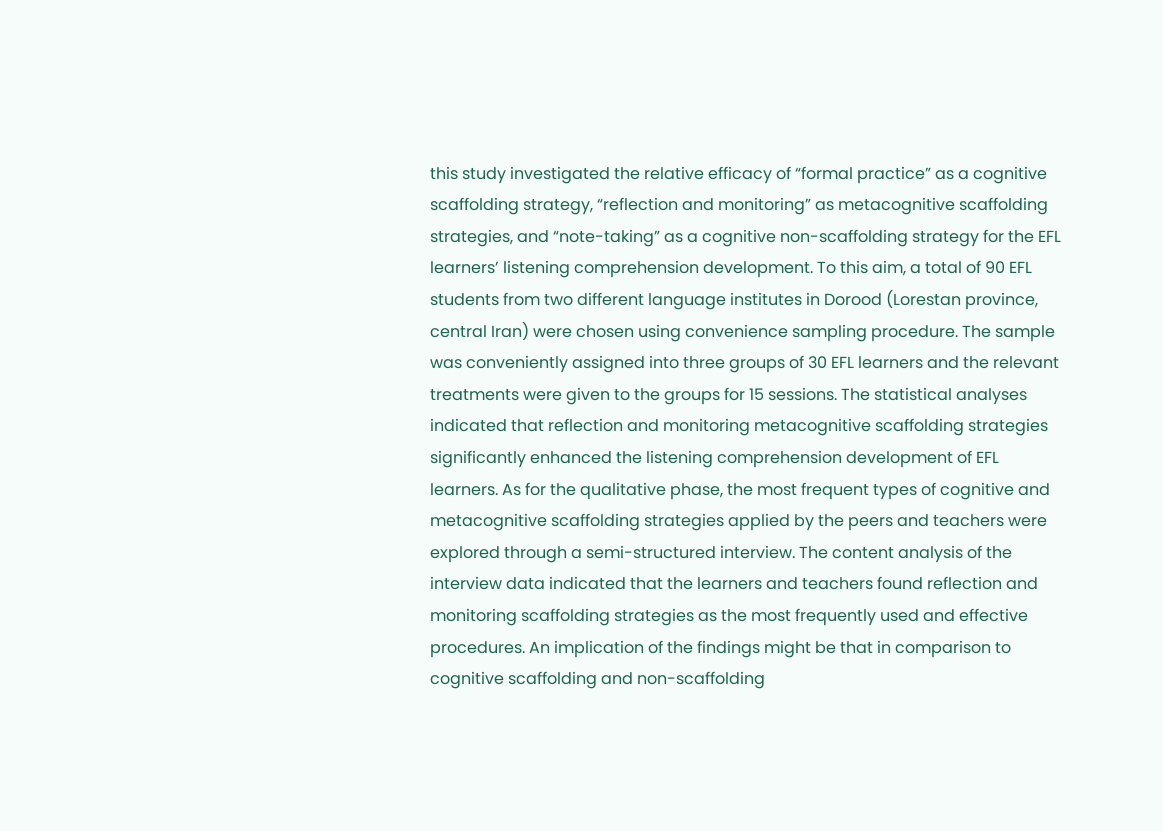this study investigated the relative efficacy of “formal practice” as a cognitive scaffolding strategy, “reflection and monitoring” as metacognitive scaffolding strategies, and “note-taking” as a cognitive non-scaffolding strategy for the EFL learners’ listening comprehension development. To this aim, a total of 90 EFL students from two different language institutes in Dorood (Lorestan province, central Iran) were chosen using convenience sampling procedure. The sample was conveniently assigned into three groups of 30 EFL learners and the relevant treatments were given to the groups for 15 sessions. The statistical analyses indicated that reflection and monitoring metacognitive scaffolding strategies significantly enhanced the listening comprehension development of EFL learners. As for the qualitative phase, the most frequent types of cognitive and metacognitive scaffolding strategies applied by the peers and teachers were explored through a semi-structured interview. The content analysis of the interview data indicated that the learners and teachers found reflection and monitoring scaffolding strategies as the most frequently used and effective procedures. An implication of the findings might be that in comparison to cognitive scaffolding and non-scaffolding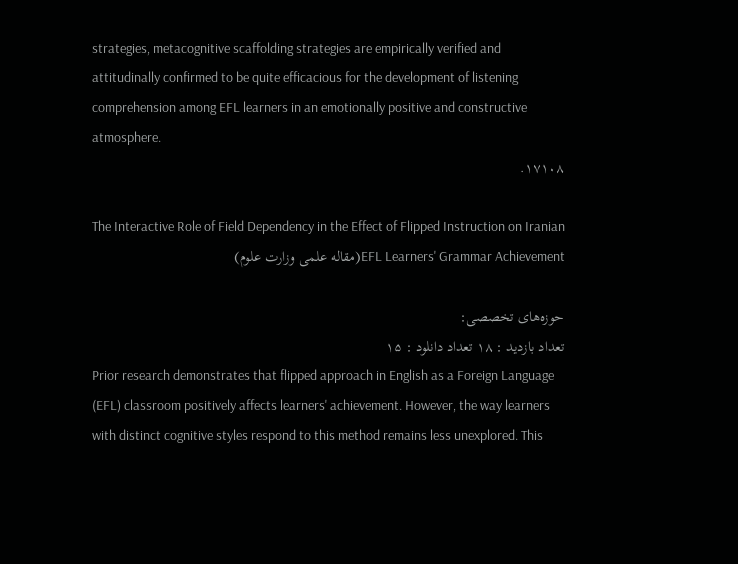strategies, metacognitive scaffolding strategies are empirically verified and attitudinally confirmed to be quite efficacious for the development of listening comprehension among EFL learners in an emotionally positive and constructive atmosphere.
۱۷۱۰۸.

The Interactive Role of Field Dependency in the Effect of Flipped Instruction on Iranian EFL Learners' Grammar Achievement(مقاله علمی وزارت علوم)

حوزه‌های تخصصی:
تعداد بازدید : ۱۸ تعداد دانلود : ۱۵
Prior research demonstrates that flipped approach in English as a Foreign Language (EFL) classroom positively affects learners' achievement. However, the way learners with distinct cognitive styles respond to this method remains less unexplored. This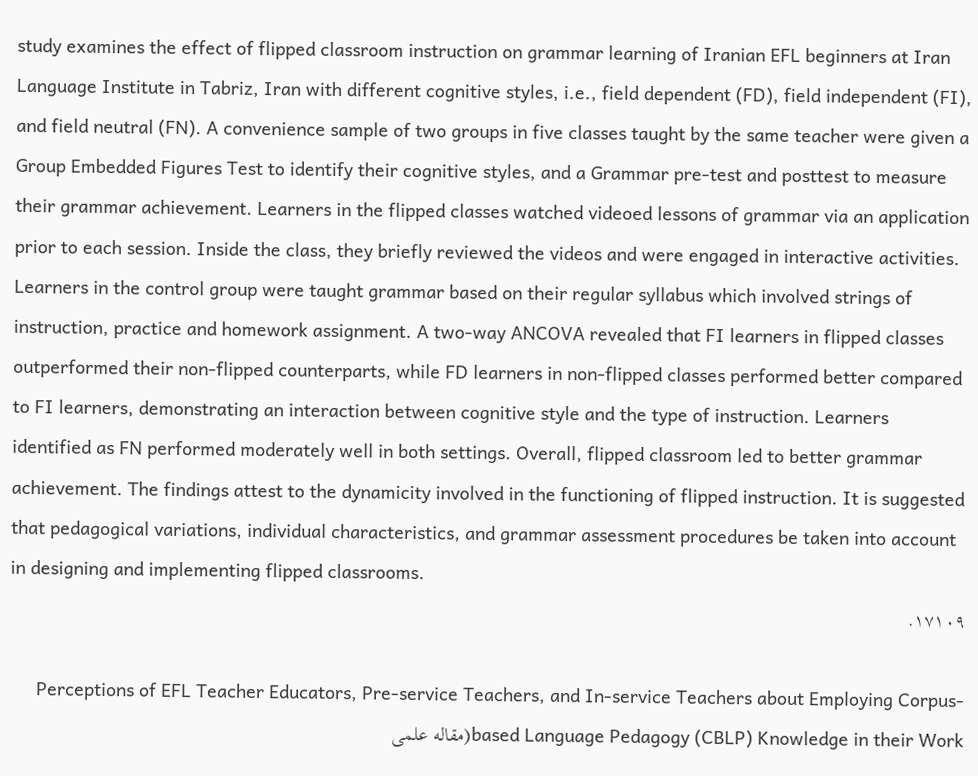study examines the effect of flipped classroom instruction on grammar learning of Iranian EFL beginners at Iran Language Institute in Tabriz, Iran with different cognitive styles, i.e., field dependent (FD), field independent (FI), and field neutral (FN). A convenience sample of two groups in five classes taught by the same teacher were given a Group Embedded Figures Test to identify their cognitive styles, and a Grammar pre-test and posttest to measure their grammar achievement. Learners in the flipped classes watched videoed lessons of grammar via an application prior to each session. Inside the class, they briefly reviewed the videos and were engaged in interactive activities. Learners in the control group were taught grammar based on their regular syllabus which involved strings of instruction, practice and homework assignment. A two-way ANCOVA revealed that FI learners in flipped classes outperformed their non-flipped counterparts, while FD learners in non-flipped classes performed better compared to FI learners, demonstrating an interaction between cognitive style and the type of instruction. Learners identified as FN performed moderately well in both settings. Overall, flipped classroom led to better grammar achievement. The findings attest to the dynamicity involved in the functioning of flipped instruction. It is suggested that pedagogical variations, individual characteristics, and grammar assessment procedures be taken into account in designing and implementing flipped classrooms.
۱۷۱۰۹.

Perceptions of EFL Teacher Educators, Pre-service Teachers, and In-service Teachers about Employing Corpus-based Language Pedagogy (CBLP) Knowledge in their Work(مقاله علمی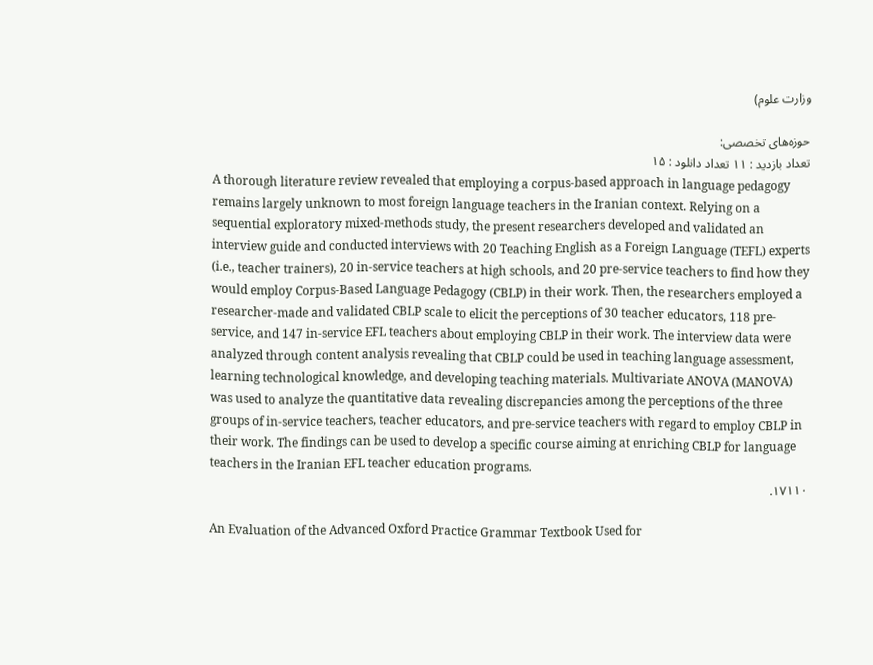وزارت علوم)

حوزه‌های تخصصی:
تعداد بازدید : ۱۱ تعداد دانلود : ۱۵
A thorough literature review revealed that employing a corpus-based approach in language pedagogy remains largely unknown to most foreign language teachers in the Iranian context. Relying on a sequential exploratory mixed-methods study, the present researchers developed and validated an interview guide and conducted interviews with 20 Teaching English as a Foreign Language (TEFL) experts (i.e., teacher trainers), 20 in-service teachers at high schools, and 20 pre-service teachers to find how they would employ Corpus-Based Language Pedagogy (CBLP) in their work. Then, the researchers employed a researcher-made and validated CBLP scale to elicit the perceptions of 30 teacher educators, 118 pre-service, and 147 in-service EFL teachers about employing CBLP in their work. The interview data were analyzed through content analysis revealing that CBLP could be used in teaching language assessment, learning technological knowledge, and developing teaching materials. Multivariate ANOVA (MANOVA) was used to analyze the quantitative data revealing discrepancies among the perceptions of the three groups of in-service teachers, teacher educators, and pre-service teachers with regard to employ CBLP in their work. The findings can be used to develop a specific course aiming at enriching CBLP for language teachers in the Iranian EFL teacher education programs.
۱۷۱۱۰.

An Evaluation of the Advanced Oxford Practice Grammar Textbook Used for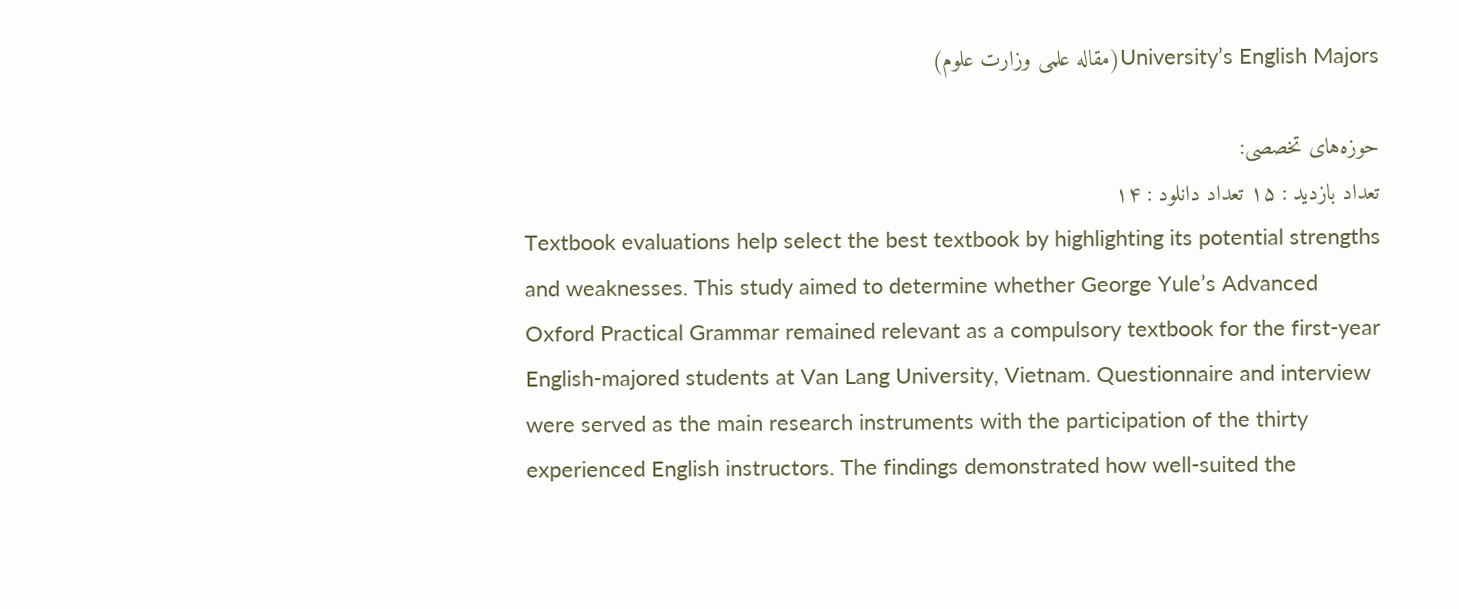University’s English Majors(مقاله علمی وزارت علوم)

حوزه‌های تخصصی:
تعداد بازدید : ۱۵ تعداد دانلود : ۱۴
Textbook evaluations help select the best textbook by highlighting its potential strengths and weaknesses. This study aimed to determine whether George Yule’s Advanced Oxford Practical Grammar remained relevant as a compulsory textbook for the first-year English-majored students at Van Lang University, Vietnam. Questionnaire and interview were served as the main research instruments with the participation of the thirty experienced English instructors. The findings demonstrated how well-suited the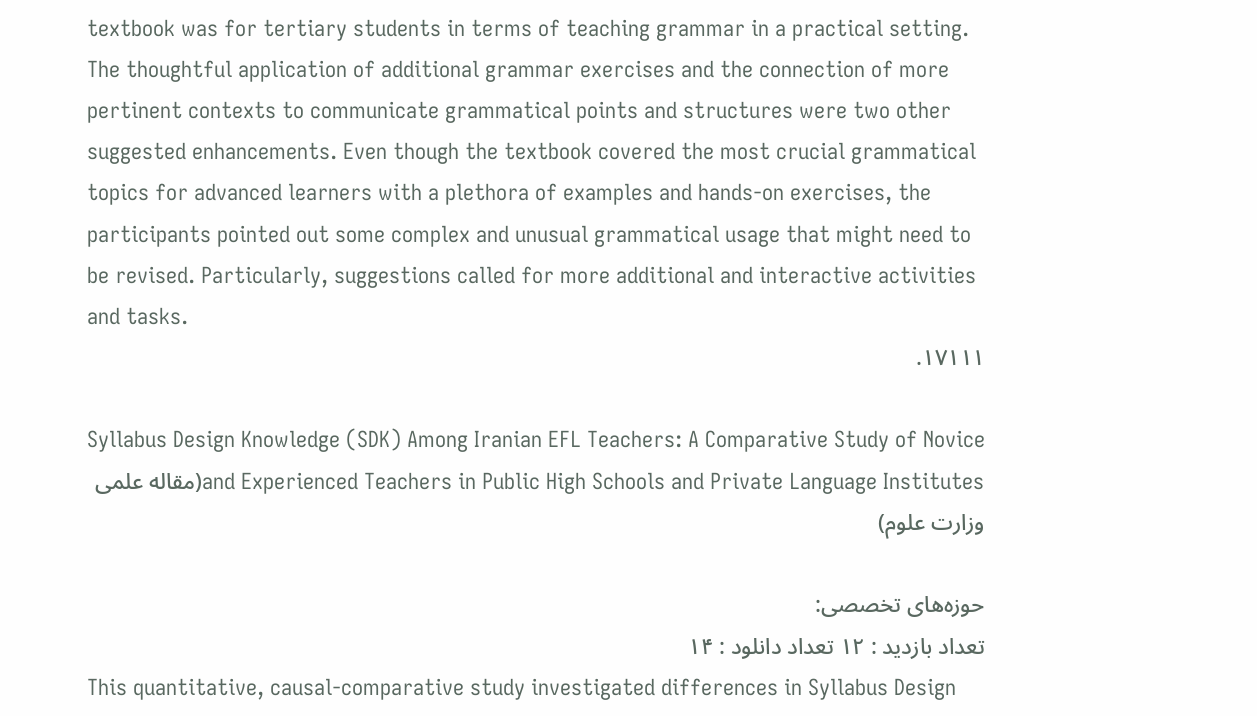textbook was for tertiary students in terms of teaching grammar in a practical setting. The thoughtful application of additional grammar exercises and the connection of more pertinent contexts to communicate grammatical points and structures were two other suggested enhancements. Even though the textbook covered the most crucial grammatical topics for advanced learners with a plethora of examples and hands-on exercises, the participants pointed out some complex and unusual grammatical usage that might need to be revised. Particularly, suggestions called for more additional and interactive activities and tasks.
۱۷۱۱۱.

Syllabus Design Knowledge (SDK) Among Iranian EFL Teachers: A Comparative Study of Novice and Experienced Teachers in Public High Schools and Private Language Institutes(مقاله علمی وزارت علوم)

حوزه‌های تخصصی:
تعداد بازدید : ۱۲ تعداد دانلود : ۱۴
This quantitative, causal-comparative study investigated differences in Syllabus Design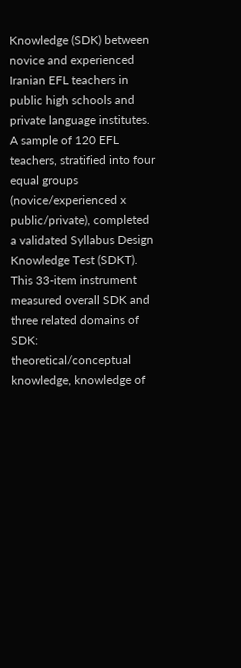Knowledge (SDK) between novice and experienced Iranian EFL teachers in public high schools and private language institutes. A sample of 120 EFL teachers, stratified into four equal groups (novice/experienced x public/private), completed a validated Syllabus Design Knowledge Test (SDKT). This 33-item instrument measured overall SDK and three related domains of SDK: theoretical/conceptual knowledge, knowledge of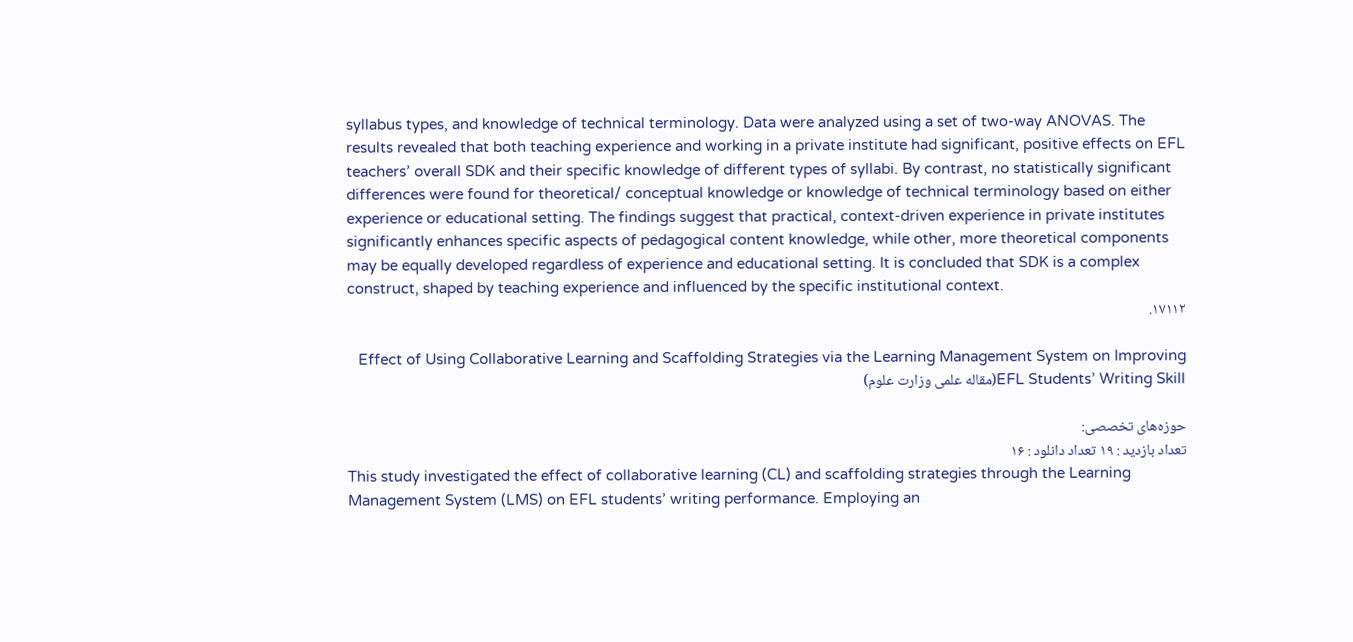syllabus types, and knowledge of technical terminology. Data were analyzed using a set of two-way ANOVAS. The results revealed that both teaching experience and working in a private institute had significant, positive effects on EFL teachers’ overall SDK and their specific knowledge of different types of syllabi. By contrast, no statistically significant differences were found for theoretical/ conceptual knowledge or knowledge of technical terminology based on either experience or educational setting. The findings suggest that practical, context-driven experience in private institutes significantly enhances specific aspects of pedagogical content knowledge, while other, more theoretical components may be equally developed regardless of experience and educational setting. It is concluded that SDK is a complex construct, shaped by teaching experience and influenced by the specific institutional context.
۱۷۱۱۲.

Effect of Using Collaborative Learning and Scaffolding Strategies via the Learning Management System on Improving EFL Students’ Writing Skill(مقاله علمی وزارت علوم)

حوزه‌های تخصصی:
تعداد بازدید : ۱۹ تعداد دانلود : ۱۶
This study investigated the effect of collaborative learning (CL) and scaffolding strategies through the Learning Management System (LMS) on EFL students’ writing performance. Employing an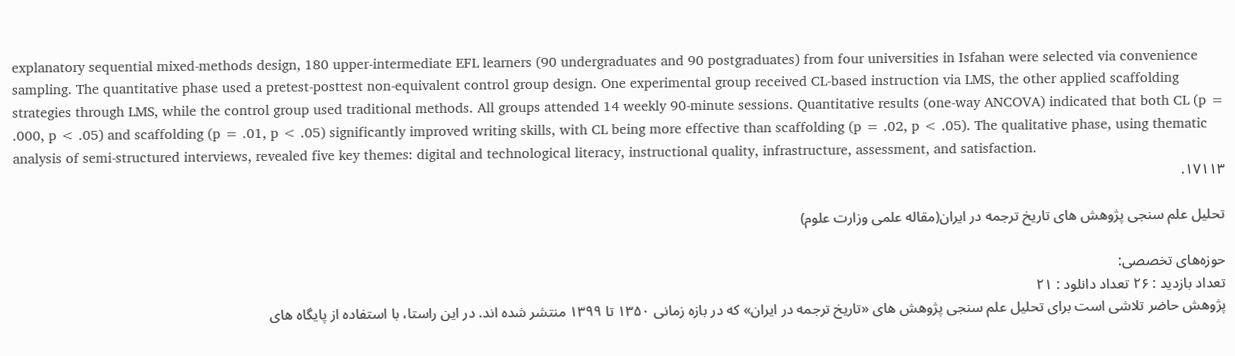explanatory sequential mixed-methods design, 180 upper-intermediate EFL learners (90 undergraduates and 90 postgraduates) from four universities in Isfahan were selected via convenience sampling. The quantitative phase used a pretest-posttest non-equivalent control group design. One experimental group received CL-based instruction via LMS, the other applied scaffolding strategies through LMS, while the control group used traditional methods. All groups attended 14 weekly 90-minute sessions. Quantitative results (one-way ANCOVA) indicated that both CL (p = .000, p < .05) and scaffolding (p = .01, p < .05) significantly improved writing skills, with CL being more effective than scaffolding (p = .02, p < .05). The qualitative phase, using thematic analysis of semi-structured interviews, revealed five key themes: digital and technological literacy, instructional quality, infrastructure, assessment, and satisfaction.
۱۷۱۱۳.

تحلیل علم سنجی پژوهش های تاریخ ترجمه در ایران(مقاله علمی وزارت علوم)

حوزه‌های تخصصی:
تعداد بازدید : ۲۶ تعداد دانلود : ۲۱
پژوهش حاضر تلاشی است برای تحلیل علم سنجی پژوهش های «تاریخ ترجمه در ایران» که در بازه زمانی ۱۳۵۰ تا ۱۳۹۹ منتشر شده اند. در این راستا، با استفاده از پایگاه های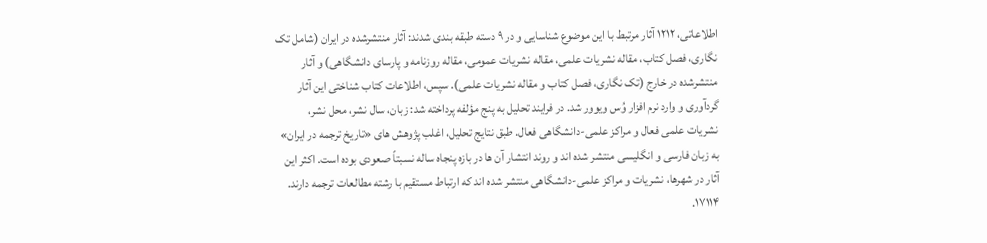اطلاعاتی، ۱۲۱۲ آثار مرتبط با این موضوع شناسایی و در ۹ دسته طبقه بندی شدند: آثار منتشرشده در ایران (شامل تک نگاری، فصل کتاب، مقاله نشریات علمی، مقاله نشریات عمومی، مقاله روزنامه و پارسای دانشگاهی) و آثار منتشرشده در خارج (تک نگاری، فصل کتاب و مقاله نشریات علمی). سپس، اطلاعات کتاب شناختی این آثار گردآوری و وارد نرم افزار وُس ویوور شد. در فرایند تحلیل به پنج مؤلفه پرداخته شد: زبان، سال نشر، محل نشر، نشریات علمی فعال و مراکز علمی-دانشگاهی فعال. طبق نتایج تحلیل، اغلب پژوهش های «تاریخ ترجمه در ایران» به زبان فارسی و انگلیسی منتشر شده اند و روند انتشار آن ها در بازه پنجاه ساله نسبتاً صعودی بوده است. اکثر این آثار در شهرها، نشریات و مراکز علمی-دانشگاهی منتشر شده اند که ارتباط مستقیم با رشته مطالعات ترجمه دارند.
۱۷۱۱۴.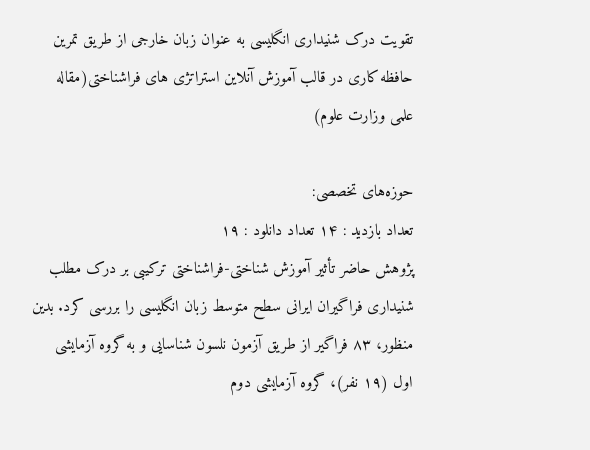تقویت درک شنیداری انگلیسی به عنوان زبان خارجی از طریق تمرین حافظه کاری در قالب آموزش آنلاین استراتژی های فراشناختی(مقاله علمی وزارت علوم)

حوزه‌های تخصصی:
تعداد بازدید : ۱۴ تعداد دانلود : ۱۹
پژوهش حاضر تأثیر آموزش شناختی-فراشناختی ترکیبی بر درک مطلب شنیداری فراگیران ایرانی سطح متوسط زبان انگلیسی را بررسی کرد. بدین منظور، ۸۳ فراگیر از طریق آزمون نلسون شناسایی و به گروه آزمایشی اول (۱۹ نفر)، گروه آزمایشی دوم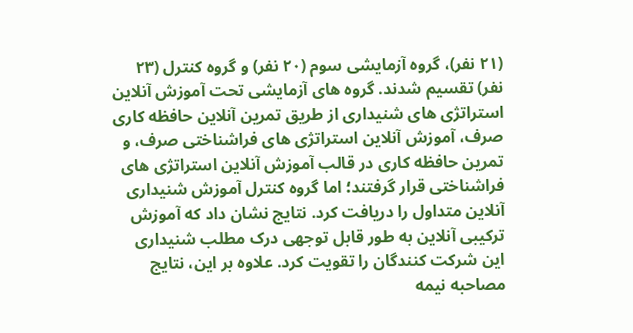(۲۱ نفر)، گروه آزمایشی سوم (۲۰ نفر) و گروه کنترل (۲۳ نفر) تقسیم شدند. گروه های آزمایشی تحت آموزش آنلاین استراتژی های شنیداری از طریق تمرین آنلاین حافظه کاری صرف، آموزش آنلاین استراتژی های فراشناختی صرف، و تمرین حافظه کاری در قالب آموزش آنلاین استراتژی های فراشناختی قرار گرفتند؛ اما گروه کنترل آموزش شنیداری آنلاین متداول را دریافت کرد. نتایج نشان داد که آموزش ترکیبی آنلاین به طور قابل توجهی درک مطلب شنیداری این شرکت کنندگان را تقویت کرد. علاوه بر این، نتایج مصاحبه نیمه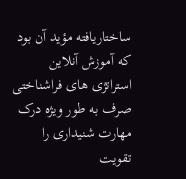ساختاریافته مؤید آن بود که آموزش آنلاین استراتژی های فراشناختی صرف به طور ویژه درک مهارت شنیداری را تقویت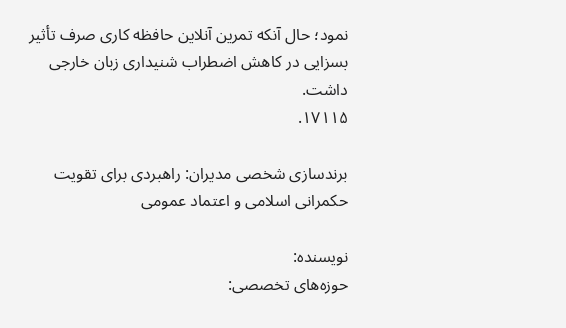نمود؛ حال آنکه تمرین آنلاین حافظه کاری صرف تأثیر بسزایی در کاهش اضطراب شنیداری زبان خارجی داشت.
۱۷۱۱۵.

برندسازی شخصی مدیران: راهبردی برای تقویت حکمرانی اسلامی و اعتماد عمومی

نویسنده:
حوزه‌های تخصصی: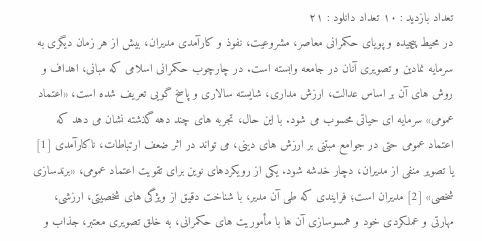تعداد بازدید : ۱۰ تعداد دانلود : ۲۱
در محیط پیچیده و پویای حکمرانی معاصر، مشروعیت، نفوذ و کارآمدی مدیران، بیش از هر زمان دیگری به سرمایه نمادین و تصویری آنان در جامعه وابسته است. در چارچوب حکمرانی اسلامی که مبانی، اهداف و روش های آن بر اساس عدالت، ارزش مداری، شایسته سالاری و پاسخ گویی تعریف شده است، «اعتماد عمومی» سرمایه ای حیاتی محسوب می شود. با این حال، تجربه های چند دهه گذشته نشان می دهد که اعتماد عمومی حتی در جوامع مبتنی بر ارزش های دینی، می تواند در اثر ضعف ارتباطات، ناکارآمدی [1] یا تصویر منفی از مدیران، دچار خدشه شود. یکی از رویکردهای نوین برای تقویت اعتماد عمومی، «برندسازی شخصی» [2] مدیران است؛ فرایندی که طی آن مدیر، با شناخت دقیق از ویژگی های شخصیتی، ارزشی، مهارتی و عملکردی خود و همسوسازی آن ها با مأموریت های حکمرانی، به خلق تصویری معتبر، جذاب و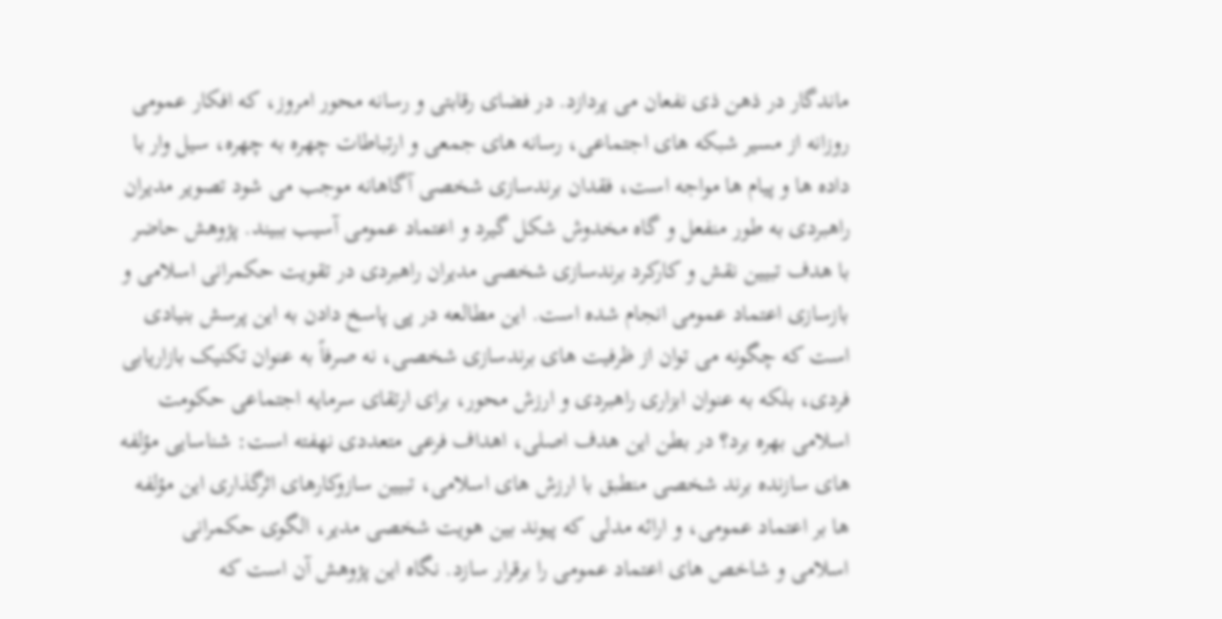ماندگار در ذهن ذی نفعان می پردازد. در فضای رقابتی و رسانه محور امروز، که افکار عمومی روزانه از مسیر شبکه های اجتماعی، رسانه های جمعی و ارتباطات چهره به چهره، سیل وار با داده ها و پیام ها مواجه است، فقدان برندسازی شخصی آگاهانه موجب می شود تصویر مدیران راهبردی به طور منفعل و گاه مخدوش شکل گیرد و اعتماد عمومی آسیب ببیند. پژوهش حاضر با هدف تبیین نقش و کارکرد برندسازی شخصی مدیران راهبردی در تقویت حکمرانی اسلامی و بازسازی اعتماد عمومی انجام شده است. این مطالعه در پی پاسخ دادن به این پرسش بنیادی است که چگونه می توان از ظرفیت های برندسازی شخصی، نه صرفاً به عنوان تکنیک بازاریابی فردی، بلکه به عنوان ابزاری راهبردی و ارزش محور، برای ارتقای سرمایه اجتماعی حکومت اسلامی بهره برد؟ در بطن این هدف اصلی، اهداف فرعی متعددی نهفته است: شناسایی مؤلفه های سازنده برند شخصی منطبق با ارزش های اسلامی، تبیین سازوکارهای اثرگذاری این مؤلفه ها بر اعتماد عمومی، و ارائه مدلی که پیوند بین هویت شخصی مدیر، الگوی حکمرانی اسلامی و شاخص های اعتماد عمومی را برقرار سازد. نگاه این پژوهش آن است که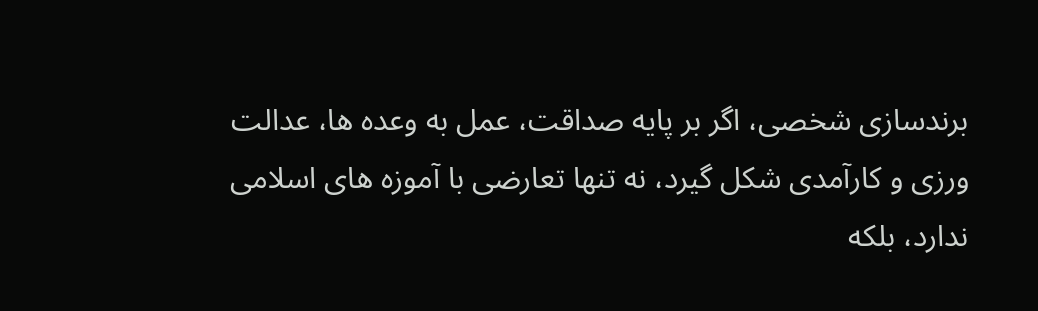برندسازی شخصی، اگر بر پایه صداقت، عمل به وعده ها، عدالت ورزی و کارآمدی شکل گیرد، نه تنها تعارضی با آموزه های اسلامی ندارد، بلکه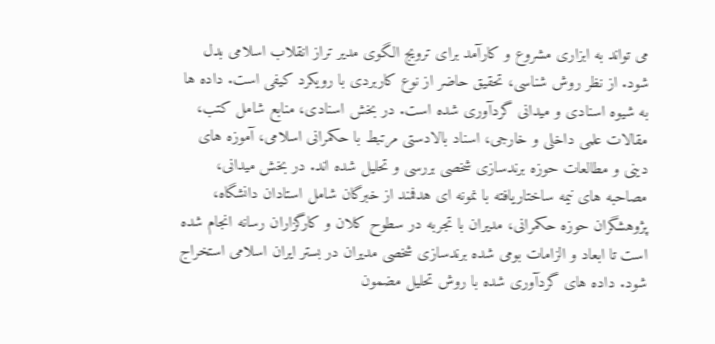می تواند به ابزاری مشروع و کارآمد برای ترویج الگوی مدیر تراز انقلاب اسلامی بدل شود. از نظر روش شناسی، تحقیق حاضر از نوع کاربردی با رویکرد کیفی است. داده ها به شیوه اسنادی و میدانی گردآوری شده است. در بخش اسنادی، منابع شامل کتب، مقالات علمی داخلی و خارجی، اسناد بالادستی مرتبط با حکمرانی اسلامی، آموزه های دینی و مطالعات حوزه برندسازی شخصی بررسی و تحلیل شده اند. در بخش میدانی، مصاحبه های نیمه ساختاریافته با نمونه ای هدفمند از خبرگان شامل استادان دانشگاه، پژوهشگران حوزه حکمرانی، مدیران با تجربه در سطوح کلان و کارگزاران رسانه انجام شده است تا ابعاد و الزامات بومی شده برندسازی شخصی مدیران در بستر ایران اسلامی استخراج شود. داده های گردآوری شده با روش تحلیل مضمون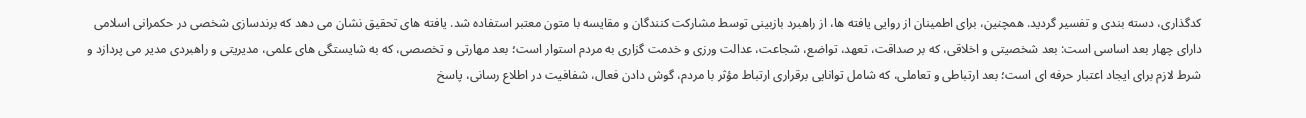کدگذاری، دسته بندی و تفسیر گردید. همچنین، برای اطمینان از روایی یافته ها، از راهبرد بازبینی توسط مشارکت کنندگان و مقایسه با متون معتبر استفاده شد. یافته های تحقیق نشان می دهد که برندسازی شخصی در حکمرانی اسلامی دارای چهار بعد اساسی است: بعد شخصیتی و اخلاقی، که بر صداقت، تعهد، تواضع، شجاعت، عدالت ورزی و خدمت گزاری به مردم استوار است؛ بعد مهارتی و تخصصی، که به شایستگی های علمی، مدیریتی و راهبردی مدیر می پردازد و شرط لازم برای ایجاد اعتبار حرفه ای است؛ بعد ارتباطی و تعاملی، که شامل توانایی برقراری ارتباط مؤثر با مردم، گوش دادن فعال، شفافیت در اطلاع رسانی، پاسخ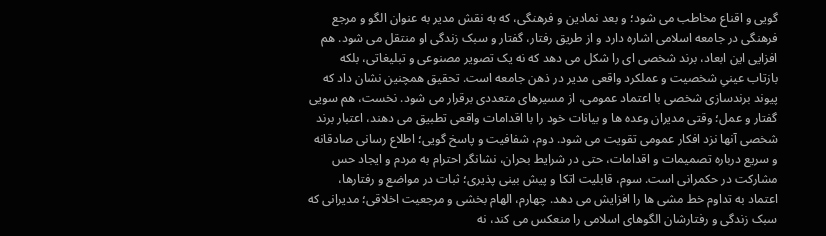گویی و اقناع مخاطب می شود؛ و بعد نمادین و فرهنگی، که به نقش مدیر به عنوان الگو و مرجع فرهنگی در جامعه اسلامی اشاره دارد و از طریق رفتار، گفتار و سبک زندگی او منتقل می شود. هم افزایی این ابعاد، برند شخصی ای را شکل می دهد که نه یک تصویر مصنوعی و تبلیغاتی، بلکه بازتاب عینیِ شخصیت و عملکرد واقعی مدیر در ذهن جامعه است. تحقیق همچنین نشان داد که پیوند برندسازی شخصی با اعتماد عمومی، از مسیرهای متعددی برقرار می شود. نخست، هم سویی گفتار و عمل؛ وقتی مدیران وعده ها و بیانات خود را با اقدامات واقعی تطبیق می دهند، اعتبار برند شخصی آنها نزد افکار عمومی تقویت می شود. دوم، شفافیت و پاسخ گویی؛ اطلاع رسانی صادقانه و سریع درباره تصمیمات و اقدامات، حتی در شرایط بحران، نشانگر احترام به مردم و ایجاد حس مشارکت در حکمرانی است. سوم، قابلیت اتکا و پیش بینی پذیری؛ ثبات در مواضع و رفتارها، اعتماد به تداوم خط مشی ها را افزایش می دهد. چهارم، الهام بخشی و مرجعیت اخلاقی؛ مدیرانی که سبک زندگی و رفتارشان الگوهای اسلامی را منعکس می کند، نه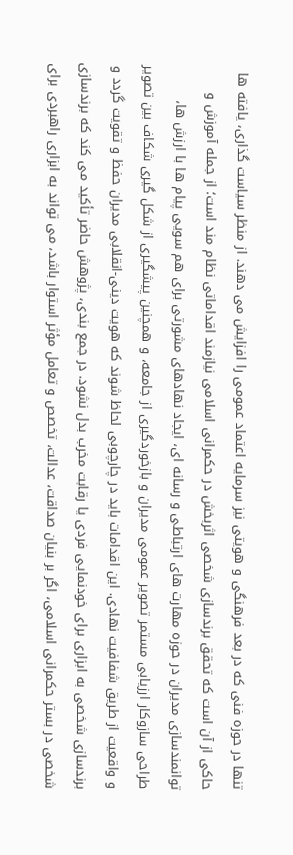تنها در حوزه فنی که در بعد فرهنگی و هویتی نیز سرمایه اعتماد عمومی را افزایش می دهند. از منظر سیاست گذاری، یافته ها حاکی از آن است که تحقق برندسازی شخصی اثربخش در حکمرانی اسلامی نیازمند اقداماتی نظام مند است؛ از جمله آموزش و توانمندسازی مدیران در حوزه مهارت های ارتباطی و رسانه ای، ایجاد نهادهای مشورتی برای هم سویی پیام ها با ارزش ها، طراحی سازوکار ارزیابی مستمر تصویر عمومی مدیران و بازخوردگیری از جامعه، و همچنین پیشگیری از شکل گیری شکاف بین تصویر و واقعیت از طریق شفافیت نهادی. این اقدامات باید در چارچوبی لحاظ شوند که هویت دینی-انقلابی مدیران حفظ و تقویت گردد و برندسازی شخصی به ابزاری برای خودنمایی فردی یا رقابت مخرب بدل نشود. در جمع بندی، پژوهش حاضر تأکید می کند که برندسازی شخصی در بستر حکمرانی اسلامی، اگر بر بنیان صداقت، عدالت، تخصص و تعامل مؤثر استوار باشد، می تواند به ابزاری راهبردی برای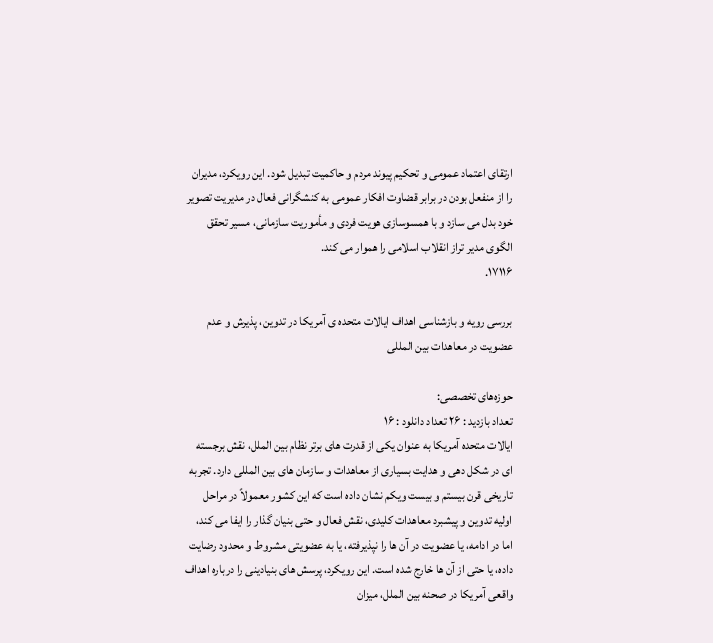ارتقای اعتماد عمومی و تحکیم پیوند مردم و حاکمیت تبدیل شود. این رویکرد، مدیران را از منفعل بودن در برابر قضاوت افکار عمومی به کنشگرانی فعال در مدیریت تصویر خود بدل می سازد و با همسوسازی هویت فردی و مأموریت سازمانی، مسیر تحقق الگوی مدیر تراز انقلاب اسلامی را هموار می کند.
۱۷۱۱۶.

بررسی رویه و بازشناسی اهداف ایالات متحده ی آمریکا در تدوین، پذیرش و عدم عضویت در معاهدات بین المللی

حوزه‌های تخصصی:
تعداد بازدید : ۲۶ تعداد دانلود : ۱۶
ایالات متحده آمریکا به عنوان یکی از قدرت های برتر نظام بین الملل، نقش برجسته ای در شکل دهی و هدایت بسیاری از معاهدات و سازمان های بین المللی دارد. تجربه تاریخی قرن بیستم و بیست ویکم نشان داده است که این کشور معمولاً در مراحل اولیه تدوین و پیشبرد معاهدات کلیدی، نقش فعال و حتی بنیان گذار را ایفا می کند، اما در ادامه، یا عضویت در آن ها را نپذیرفته، یا به عضویتی مشروط و محدود رضایت داده، یا حتی از آن ها خارج شده است. این رویکرد، پرسش های بنیادینی را درباره اهداف واقعی آمریکا در صحنه بین الملل، میزان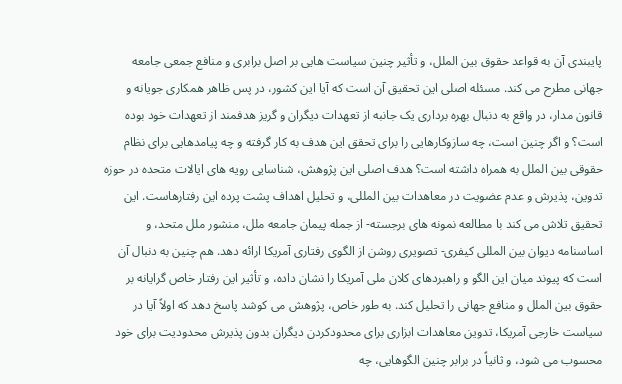پایبندی آن به قواعد حقوق بین الملل، و تأثیر چنین سیاست هایی بر اصل برابری و منافع جمعی جامعه جهانی مطرح می کند. مسئله اصلی این تحقیق آن است که آیا این کشور، در پس ظاهر همکاری جویانه و قانون مدار، در واقع به دنبال بهره برداری یک جانبه از تعهدات دیگران و گریز هدفمند از تعهدات خود بوده است؟ و اگر چنین است، چه سازوکارهایی را برای تحقق این هدف به کار گرفته و چه پیامدهایی برای نظام حقوقی بین الملل به همراه داشته است؟ هدف اصلی این پژوهش، شناسایی رویه های ایالات متحده در حوزه تدوین، پذیرش و عدم عضویت در معاهدات بین المللی، و تحلیل اهداف پشت پرده این رفتارهاست. این تحقیق تلاش می کند با مطالعه نمونه های برجسته- از جمله پیمان جامعه ملل، منشور ملل متحد، و اساسنامه دیوان بین المللی کیفری- تصویری روشن از الگوی رفتاری آمریکا ارائه دهد. هم چنین به دنبال آن است که پیوند میان این الگو و راهبردهای کلان ملی آمریکا را نشان داده، و تأثیر این رفتار خاص گرایانه بر حقوق بین الملل و منافع جهانی را تحلیل کند. به طور خاص، پژوهش می کوشد پاسخ دهد که اولاً آیا در سیاست خارجی آمریکا، تدوین معاهدات ابزاری برای محدودکردن دیگران بدون پذیرش محدودیت برای خود محسوب می شود، و ثانیاً در برابر چنین الگوهایی، چه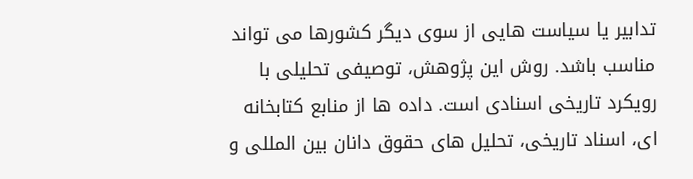تدابیر یا سیاست هایی از سوی دیگر کشورها می تواند مناسب باشد. روش این پژوهش، توصیفی تحلیلی با رویکرد تاریخی اسنادی است. داده ها از منابع کتابخانه ای، اسناد تاریخی، تحلیل های حقوق دانان بین المللی و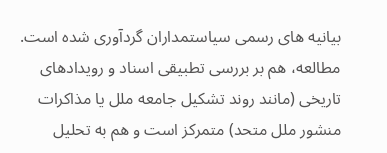بیانیه های رسمی سیاستمداران گردآوری شده است. مطالعه، هم بر بررسی تطبیقی اسناد و رویدادهای تاریخی (مانند روند تشکیل جامعه ملل یا مذاکرات منشور ملل متحد) متمرکز است و هم به تحلیل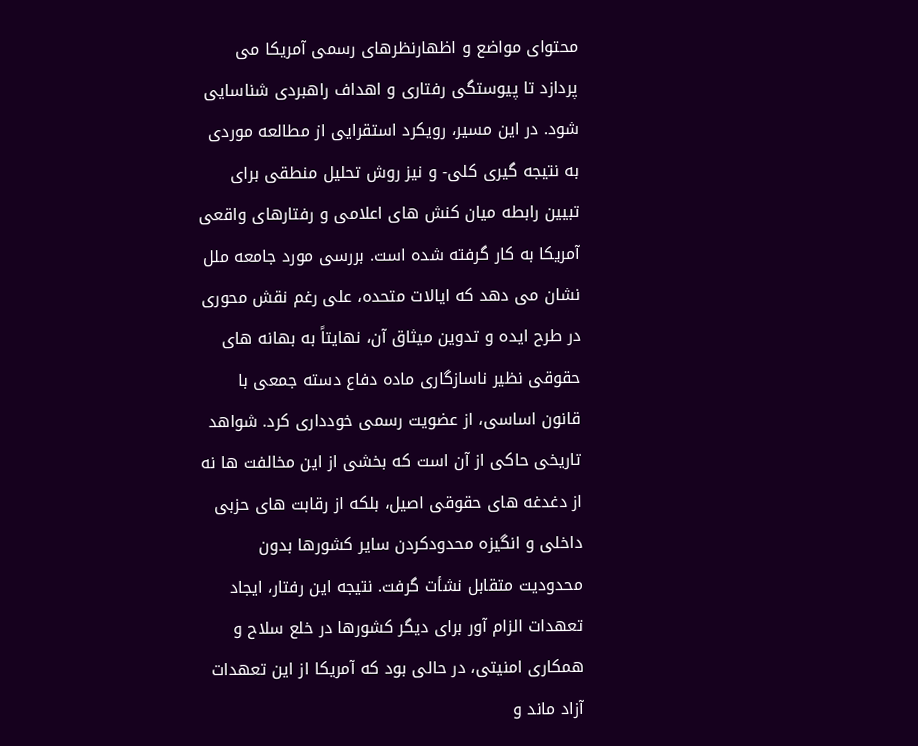محتوای مواضع و اظهارنظرهای رسمی آمریکا می پردازد تا پیوستگی رفتاری و اهداف راهبردی شناسایی شود. در این مسیر، رویکرد استقرایی از مطالعه موردی به نتیجه گیری کلی- و نیز روش تحلیل منطقی برای تبیین رابطه میان کنش های اعلامی و رفتارهای واقعی آمریکا به کار گرفته شده است. بررسی مورد جامعه ملل نشان می دهد که ایالات متحده، علی رغم نقش محوری در طرح ایده و تدوین میثاق آن، نهایتاً به بهانه های حقوقی نظیر ناسازگاری ماده دفاع دسته جمعی با قانون اساسی، از عضویت رسمی خودداری کرد. شواهد تاریخی حاکی از آن است که بخشی از این مخالفت ها نه از دغدغه های حقوقی اصیل، بلکه از رقابت های حزبی داخلی و انگیزه محدودکردن سایر کشورها بدون محدودیت متقابل نشأت گرفت. نتیجه این رفتار، ایجاد تعهدات الزام آور برای دیگر کشورها در خلع سلاح و همکاری امنیتی، در حالی بود که آمریکا از این تعهدات آزاد ماند و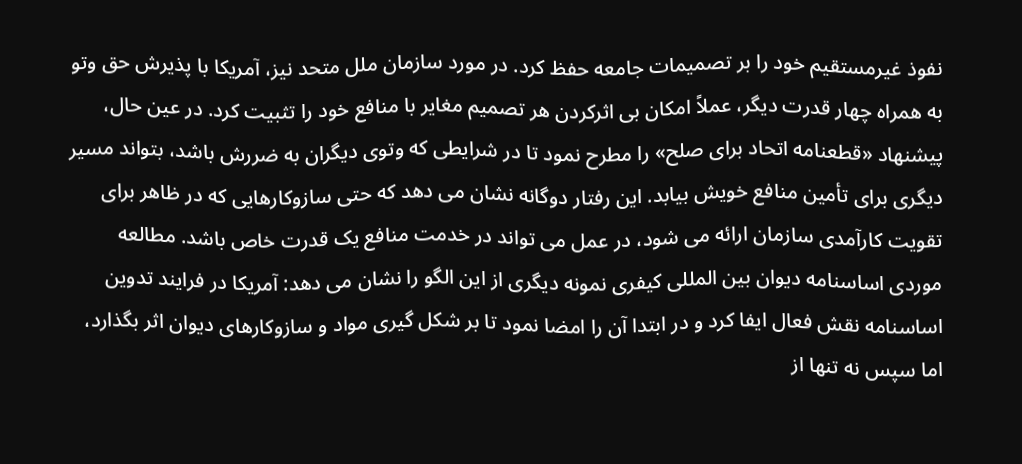نفوذ غیرمستقیم خود را بر تصمیمات جامعه حفظ کرد. در مورد سازمان ملل متحد نیز، آمریکا با پذیرش حق وتو به همراه چهار قدرت دیگر، عملاً امکان بی اثرکردن هر تصمیم مغایر با منافع خود را تثبیت کرد. در عین حال، پیشنهاد «قطعنامه اتحاد برای صلح» را مطرح نمود تا در شرایطی که وتوی دیگران به ضررش باشد، بتواند مسیر دیگری برای تأمین منافع خویش بیابد. این رفتار دوگانه نشان می دهد که حتی سازوکارهایی که در ظاهر برای تقویت کارآمدی سازمان ارائه می شود، در عمل می تواند در خدمت منافع یک قدرت خاص باشد. مطالعه موردی اساسنامه دیوان بین المللی کیفری نمونه دیگری از این الگو را نشان می دهد: آمریکا در فرایند تدوین اساسنامه نقش فعال ایفا کرد و در ابتدا آن را امضا نمود تا بر شکل گیری مواد و سازوکارهای دیوان اثر بگذارد، اما سپس نه تنها از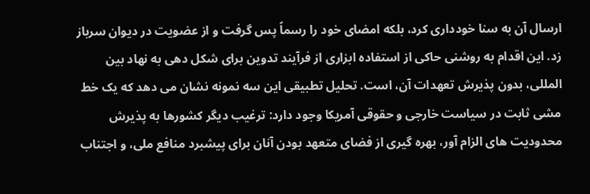ارسال آن به سنا خودداری کرد، بلکه امضای خود را رسماً پس گرفت و از عضویت در دیوان سرباز زد. این اقدام به روشنی حاکی از استفاده ابزاری از فرآیند تدوین برای شکل دهی به نهاد بین المللی، بدون پذیرش تعهدات آن، است. تحلیل تطبیقی این سه نمونه نشان می دهد که یک خط مشی ثابت در سیاست خارجی و حقوقی آمریکا وجود دارد: ترغیب دیگر کشورها به پذیرش محدودیت های الزام آور، بهره گیری از فضای متعهد بودن آنان برای پیشبرد منافع ملی، و اجتناب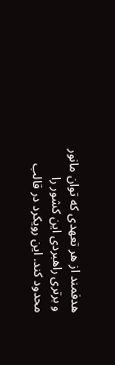هدفمند از هر تعهدی که توان مانور و برتری راهبردی این کشور را محدود کند. این رویکرد در قالب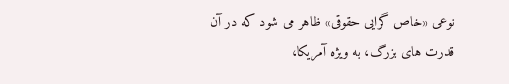نوعی «خاص گرایی حقوقی» ظاهر می شود که در آن قدرت های بزرگ، به ویژه آمریکا،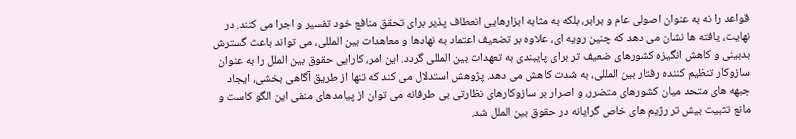قواعد را نه به عنوان اصولی عام و برابر، بلکه به مثابه ابزارهایی انعطاف پذیر برای تحقق منافع خود تفسیر و اجرا می کنند. در نهایت، یافته ها نشان می دهد که چنین رویه ای، علاوه بر تضعیف اعتماد به نهادها و معاهدات بین المللی، می تواند باعث گسترش بدبینی و کاهش انگیزه کشورهای ضعیف تر برای پایبندی به تعهدات بین المللی گردد. این امر، کارایی حقوق بین الملل را به عنوان سازوکار تنظیم کننده رفتار بین المللی، به شدت کاهش می دهد. پژوهش استدلال می کند که تنها از طریق آگاهی بخشی، ایجاد جبهه های متحد میان کشورهای متضرر، و اصرار بر سازوکارهای نظارتی بی طرفانه می توان از پیامدهای منفی این الگو کاست و مانع تثبیت بیش تر رژیم های خاص گرایانه در حقوق بین الملل شد.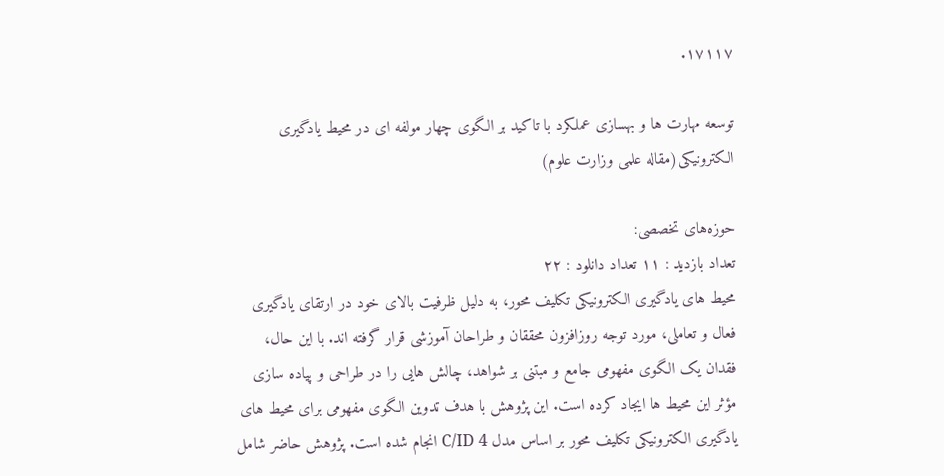۱۷۱۱۷.

توسعه مهارت ها و بهسازی عملکرد با تاکید بر الگوی چهار مولفه ای در محیط یادگیری الکترونیکی(مقاله علمی وزارت علوم)

حوزه‌های تخصصی:
تعداد بازدید : ۱۱ تعداد دانلود : ۲۲
محیط های یادگیری الکترونیکی تکلیف محور، به دلیل ظرفیت بالای خود در ارتقای یادگیری فعال و تعاملی، مورد توجه روزافزون محققان و طراحان آموزشی قرار گرفته اند. با این حال، فقدان یک الگوی مفهومی جامع و مبتنی بر شواهد، چالش هایی را در طراحی و پیاده سازی مؤثر این محیط ها ایجاد کرده است. این پژوهش با هدف تدوین الگوی مفهومی برای محیط های یادگیری الکترونیکی تکلیف محور بر اساس مدل C/ID 4 انجام شده است. پژوهش حاضر شامل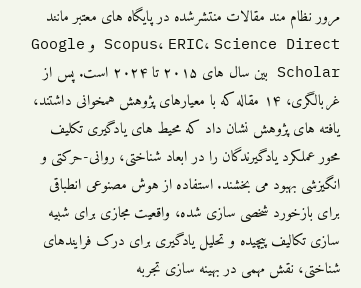مرور نظام مند مقالات منتشرشده در پایگاه های معتبر مانند Scopus، ERIC، Science Direct و Google Scholar بین سال های ۲۰۱۵ تا ۲۰۲۴ است. پس از غربالگری، ۱۴ مقاله که با معیارهای پژوهش همخوانی داشتند، یافته های پژوهش نشان داد که محیط های یادگیری تکلیف محور عملکرد یادگیرندگان را در ابعاد شناختی، روانی-حرکتی و انگیزشی بهبود می بخشند. استفاده از هوش مصنوعی انطباقی برای بازخورد شخصی سازی شده، واقعیت مجازی برای شبیه سازی تکالیف پیچیده و تحلیل یادگیری برای درک فرایندهای شناختی، نقش مهمی در بهینه سازی تجربه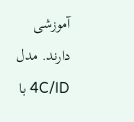آموزشی دارند. مدل 4C/ID با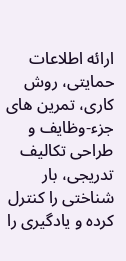ارائه اطلاعات حمایتی، روش کاری، تمرین های جزء-وظایف و طراحی تکالیف تدریجی، بار شناختی را کنترل کرده و یادگیری را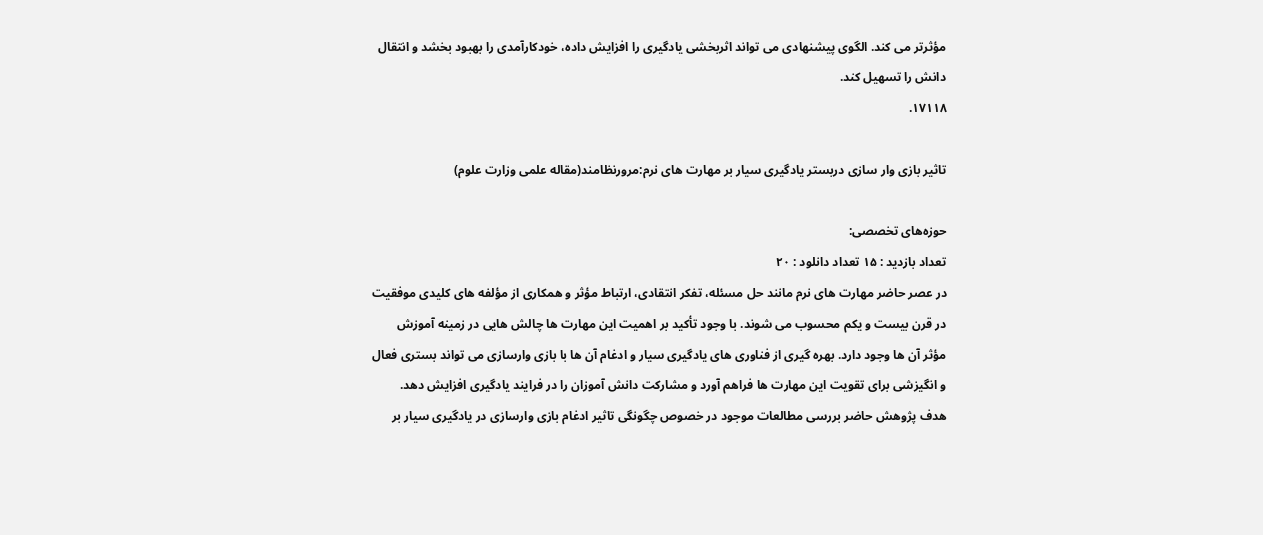مؤثرتر می کند. الگوی پیشنهادی می تواند اثربخشی یادگیری را افزایش داده، خودکارآمدی را بهبود بخشد و انتقال دانش را تسهیل کند.
۱۷۱۱۸.

تاثیر بازی وار سازی دربستر یادگیری سیار بر مهارت های نرم:مرورنظامند(مقاله علمی وزارت علوم)

حوزه‌های تخصصی:
تعداد بازدید : ۱۵ تعداد دانلود : ۲۰
در عصر حاضر مهارت های نرم مانند حل مسئله، تفکر انتقادی، ارتباط مؤثر و همکاری از مؤلفه های کلیدی موفقیت در قرن بیست و یکم محسوب می شوند. با وجود تأکید بر اهمیت این مهارت ها چالش هایی در زمینه آموزش مؤثر آن ها وجود دارد. بهره گیری از فناوری های یادگیری سیار و ادغام آن ها با بازی وارسازی می تواند بستری فعال و انگیزشی برای تقویت این مهارت ها فراهم آورد و مشارکت دانش آموزان را در فرایند یادگیری افزایش دهد. هدف پژوهش حاضر بررسی مطالعات موجود در خصوص چگونگی تاثیر ادغام بازی وارسازی در یادگیری سیار بر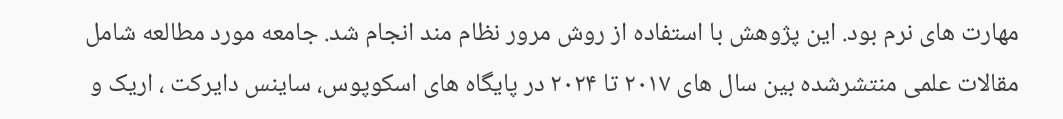مهارت های نرم بود. این پژوهش با استفاده از روش مرور نظام مند انجام شد. جامعه مورد مطالعه شامل مقالات علمی منتشرشده بین سال های ۲۰۱۷ تا ۲۰۲۴ در پایگاه های اسکوپوس، ساینس دایرکت ، اریک و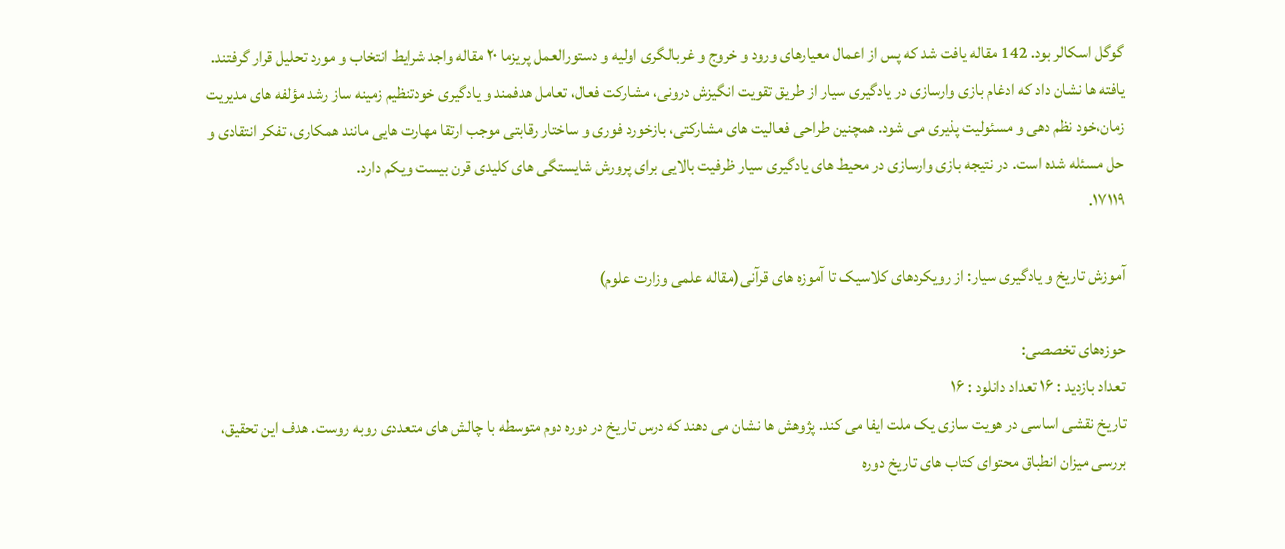گوگل اسکالر بود. 142 مقاله یافت شد که پس از اعمال معیارهای ورود و خروج و غربالگری اولیه و دستورالعمل پریزما ۲۰ مقاله واجد شرایط انتخاب و مورد تحلیل قرار گرفتند. یافته ها نشان داد که ادغام بازی وارسازی در یادگیری سیار از طریق تقویت انگیزش درونی، مشارکت فعال، تعامل هدفمند و یادگیری خودتنظیم زمینه ساز رشد مؤلفه های مدیریت زمان،خود نظم دهی و مسئولیت پذیری می شود. همچنین طراحی فعالیت های مشارکتی، بازخورد فوری و ساختار رقابتی موجب ارتقا مهارت هایی مانند همکاری، تفکر انتقادی و حل مسئله شده است. در نتیجه بازی وارسازی در محیط های یادگیری سیار ظرفیت بالایی برای پرورش شایستگی های کلیدی قرن بیست ویکم دارد.
۱۷۱۱۹.

آموزش تاریخ و یادگیری سیار: از رویکردهای کلاسیک تا آموزه های قرآنی(مقاله علمی وزارت علوم)

حوزه‌های تخصصی:
تعداد بازدید : ۱۶ تعداد دانلود : ۱۶
تاریخ نقشی اساسی در هویت سازی یک ملت ایفا می کند. پژوهش ها نشان می دهند که درس تاریخ در دوره دوم متوسطه با چالش های متعددی روبه روست. هدف این تحقیق، بررسی میزان انطباق محتوای کتاب های تاریخ دوره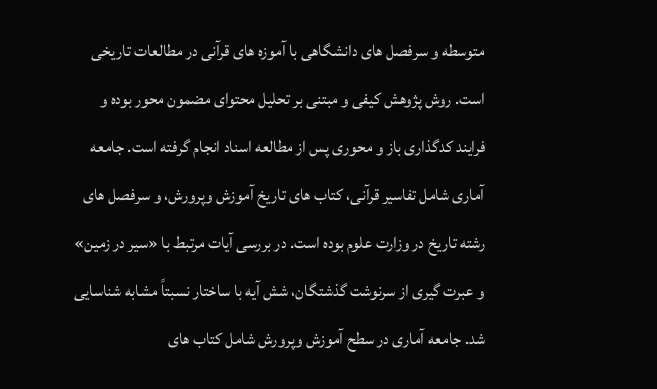متوسطه و سرفصل های دانشگاهی با آموزه های قرآنی در مطالعات تاریخی است. روش پژوهش کیفی و مبتنی بر تحلیل محتوای مضمون محور بوده و فرایند کدگذاری باز و محوری پس از مطالعه اسناد انجام گرفته است. جامعه آماری شامل تفاسیر قرآنی، کتاب های تاریخ آموزش وپرورش، و سرفصل های رشته تاریخ در وزارت علوم بوده است. در بررسی آیات مرتبط با «سیر در زمین» و عبرت گیری از سرنوشت گذشتگان، شش آیه با ساختار نسبتاً مشابه شناسایی شد. جامعه آماری در سطح آموزش وپرورش شامل کتاب های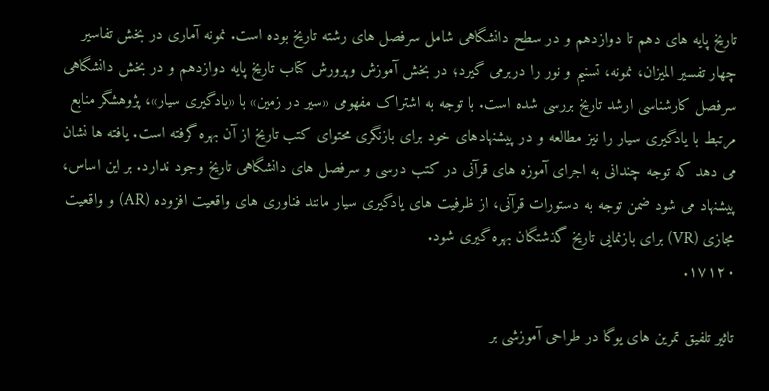تاریخ پایه های دهم تا دوازدهم و در سطح دانشگاهی شامل سرفصل های رشته تاریخ بوده است. نمونه آماری در بخش تفاسیر چهار تفسیر المیزان، نمونه، تسنیم و نور را دربرمی گیرد؛ در بخش آموزش وپرورش کتاب تاریخ پایه دوازدهم و در بخش دانشگاهی سرفصل کارشناسی ارشد تاریخ بررسی شده است. با توجه به اشتراک مفهومی «سیر در زمین» با «یادگیری سیار»، پژوهشگر منابع مرتبط با یادگیری سیار را نیز مطالعه و در پیشنهادهای خود برای بازنگری محتوای کتب تاریخ از آن بهره گرفته است. یافته ها نشان می دهد که توجه چندانی به اجرای آموزه های قرآنی در کتب درسی و سرفصل های دانشگاهی تاریخ وجود ندارد. بر این اساس، پیشنهاد می شود ضمن توجه به دستورات قرآنی، از ظرفیت های یادگیری سیار مانند فناوری های واقعیت افزوده (AR) و واقعیت مجازی (VR) برای بازنمایی تاریخ گذشتگان بهره گیری شود.
۱۷۱۲۰.

تاثیر تلفیق تمرین های یوگا در طراحی آموزشی بر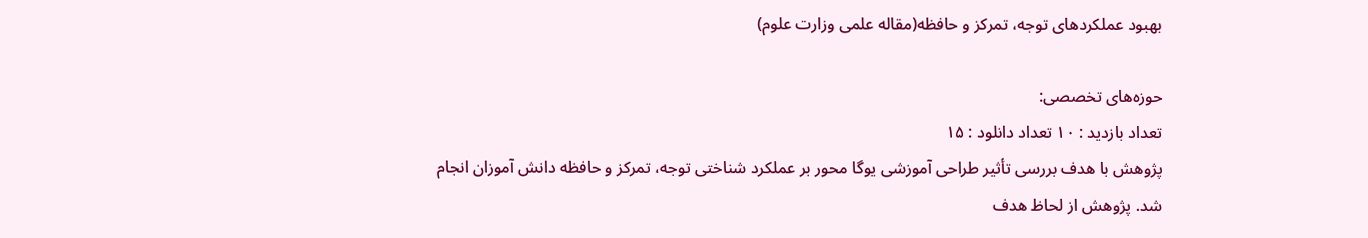بهبود عملکردهای توجه، تمرکز و حافظه(مقاله علمی وزارت علوم)

حوزه‌های تخصصی:
تعداد بازدید : ۱۰ تعداد دانلود : ۱۵
پژوهش با هدف بررسی تأثیر طراحی آموزشی یوگا محور بر عملکرد شناختی توجه، تمرکز و حافظه دانش آموزان انجام شد. پژوهش از لحاظ هدف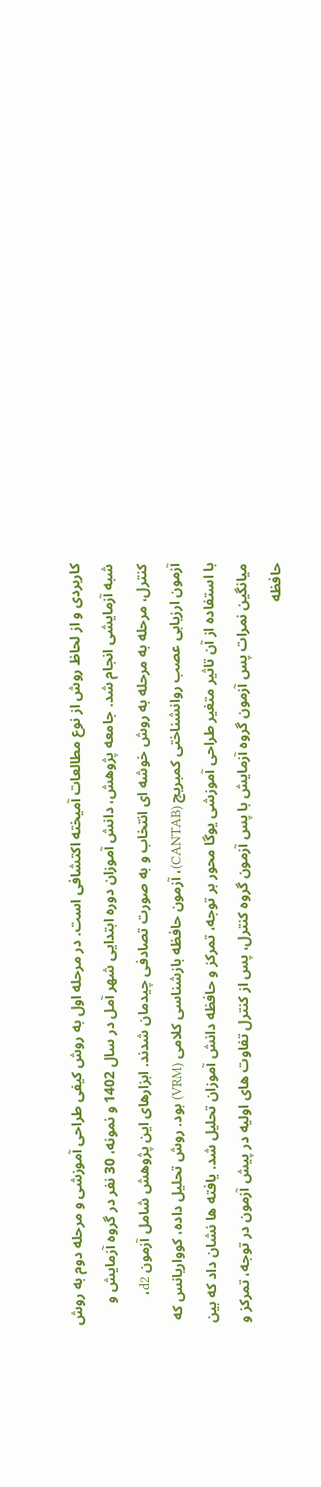کاربردی و از لحاظ روش از نوع مطالعات آمیخته اکتشافی است. در مرحله اول به روش کیفی طراحی آموزشی و مرحله دوم به روش شبه آزمایشی انجام شد. جامعه پژوهش، دانش آموزان دوره ابتدایی شهر آمل در سال 1402 و نمونه، 30 نفر در گروه آزمایش و کنترل، مرحله به مرحله به روش خوشه ای انتخاب و به صورت تصادفی چیدمان شدند. ابزارهای این پژوهش شامل آزمون d2، آزمون ارزیابی عصب روانشناختی کمبریج (CANTAB)، آزمون حافظه بازشناسی کلامی (VRM) بود. روش تحلیل داده، کوواریانس که با استفاده از آن تاثیر متغیر طراحی آموزشی یوگا محور بر توجه، تمرکز و حافظه دانش آموزان تحلیل شد. یافته ها نشان داد که بین میانگین نمرات پس آزمون گروه آزمایش با پس آزمون گروه کنترل، پس از کنترل تفاوت های اولیه در پیش آزمون در توجه، تمرکز و حافظه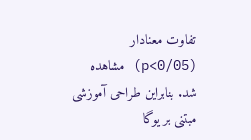تفاوت معنادار (05/p<0) مشاهده شد. بنابراین طراحی آموزشی مبتنی بر یوگا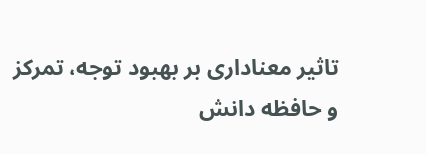تاثیر معناداری بر بهبود توجه، تمرکز و حافظه دانش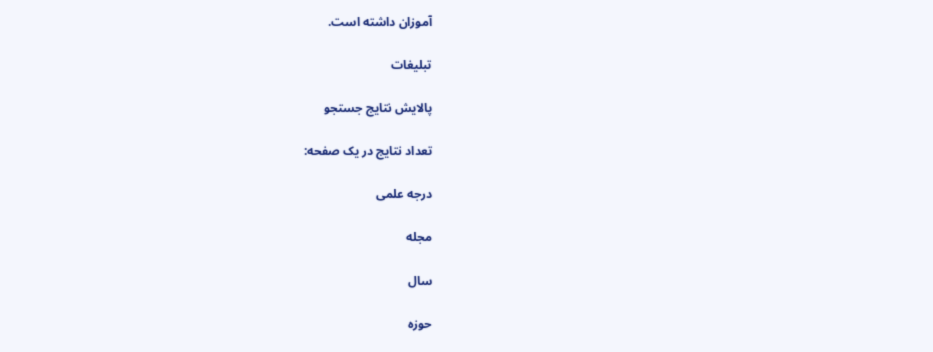آموزان داشته است.

تبلیغات

پالایش نتایج جستجو

تعداد نتایج در یک صفحه:

درجه علمی

مجله

سال

حوزه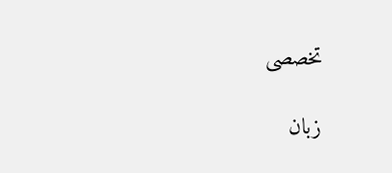تخصصی

زبان